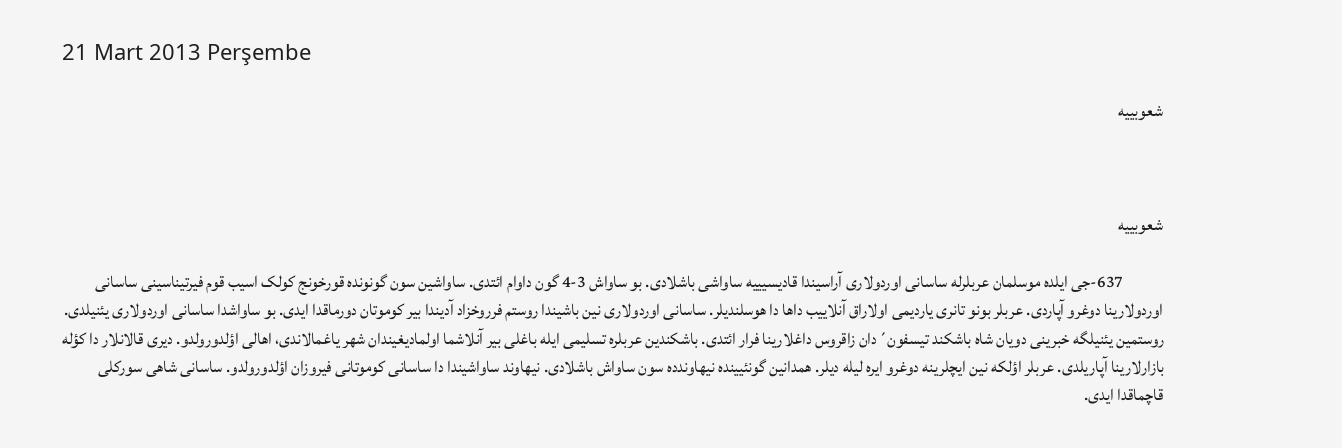21 Mart 2013 Perşembe

شعوبییه



شعوبییه

            637-جی ایلده موسلمان عربلرله ساسانی اوردولاری آراسیندا قادیسیییه ساواشی باشلادی. بو ساواش 3-4 گون داوام ائتدی. ساواشین سون گونونده قورخونج کولک اسیب قوم فیرتیناسینی ساسانی اوردولارینا دوغرو آپاردی. عربلر بونو تانری یاردیمی اولاراق آنلاییب داها دا هوسلندیلر. ساسانی اوردولاری نین باشیندا روستم فرروخزاد آدیندا بیر کوموتان دورماقدا ایدی. بو ساواشدا ساسانی اوردولاری یئنیلدی. روستمین یئنیلگه خبرینی دویان شاه باشکند تیسفون´دان زاقروس داغلارینا فرار ائتدی. باشکندین عربلره تسلیمی ایله باغلی بیر آنلاشما اولمادیغیندان شهر یاغمالاندی، اهالی اؤلدورولدو. دیری قالانلار دا کؤله بازارلارینا آپاریلدی. عربلر اؤلکه نین ایچلرینه دوغرو ایره لیله دیلر. همدانین گونئیینده نیهاوندده سون ساواش باشلادی. نیهاوند ساواشیندا دا ساسانی کوموتانی فیروزان اؤلدورولدو. ساسانی شاهی سورکلی قاچماقدا ایدی.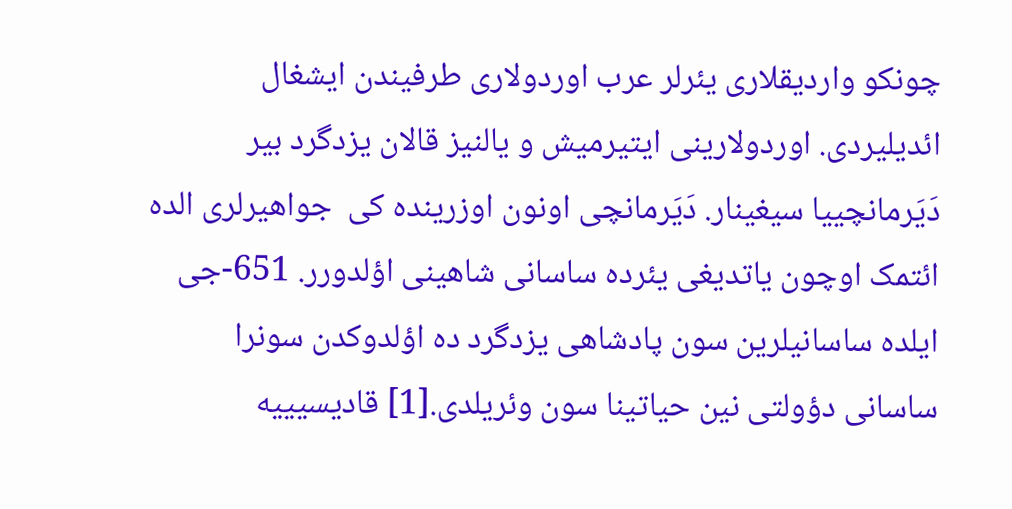چونکو واردیقلاری یئرلر عرب اوردولاری طرفیندن ایشغال ائدیلیردی. اوردولارینی ایتیرمیش و یالنیز قالان یزدگرد بیر دَیَرمانچییا سیغینار. دَیَرمانچی اونون اوزرینده کی  جواهیرلری الده ائتمک اوچون یاتدیغی یئرده ساسانی شاهینی اؤلدورر. 651-جی ایلده ساسانیلرین سون پادشاهی یزدگرد ده اؤلدوکدن سونرا ساسانی دؤولتی نین حیاتینا سون وئریلدی.[1] قادیسیییه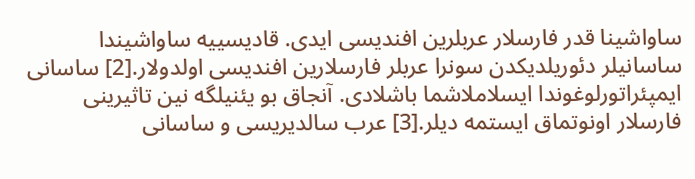ساواشینا قدر فارسلار عربلرین افندیسی ایدی. قادیسییه ساواشیندا ساسانیلر دئوریلدیکدن سونرا عربلر فارسلارین افندیسی اولدولار.[2] ساسانی ایمپئراتورلوغوندا ایسلاملاشما باشلادی. آنجاق بو یئنیلگه نین تاثیرینی فارسلار اونوتماق ایستمه دیلر.[3] عرب سالدیریسی و ساسانی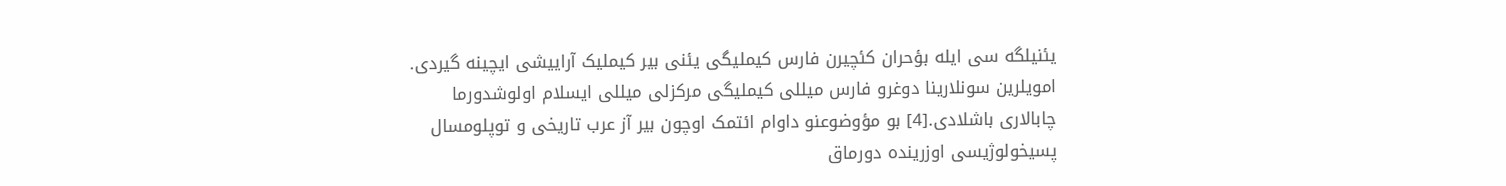یئنیلگه سی ایله بؤحران کئچیرن فارس کیملیگی یئنی بیر کیملیک آراییشی ایچینه گیردی. امویلرین سونلارینا دوغرو فارس میللی کیملیگی مرکزلی میللی ایسلام اولوشدورما چابالاری باشلادی.[4] بو مؤوضوعنو داوام ائتمک اوچون بیر آز عرب تاریخی و توپلومسال پسیخولوژیسی اوزرینده دورماق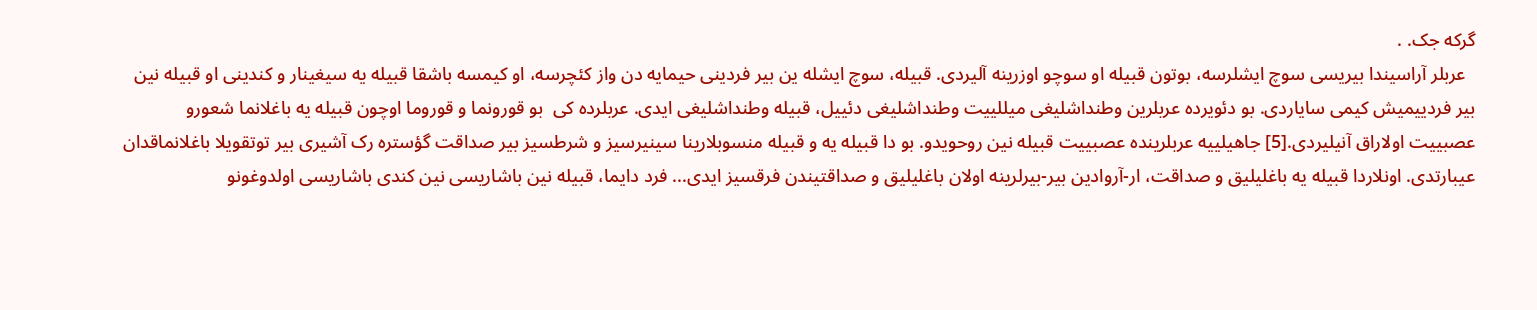گرکه جک. .
  عربلر آراسیندا بیریسی سوچ ایشلرسه، بوتون قبیله او سوچو اوزرینه آلیردی. قبیله، سوچ ایشله ین بیر فردینی حیمایه دن واز کئچرسه، او کیمسه باشقا قبیله یه سیغینار و کندینی او قبیله نین بیر فردییمیش کیمی سایاردی. بو دئویرده عربلرین وطنداشلیغی میللییت وطنداشلیغی دئییل، قبیله وطنداشلیغی ایدی. عربلرده کی  بو قورونما و قوروما اوچون قبیله یه باغلانما شعورو عصبییت اولاراق آنیلیردی.[5] جاهیلییه عربلرینده عصبییت قبیله نین روحویدو. بو دا قبیله یه و قبیله منسوبلارینا سینیرسیز و شرطسیز بیر صداقت گؤستره رک آشیری بیر توتقویلا باغلانماقدان عیبارتدی. اونلاردا قبیله یه باغلیلیق و صداقت، ار-آروادین بیر-بیرلرینه اولان باغلیلیق و صداقتیندن فرقسیز ایدی... فرد دایما، قبیله نین باشاریسی نین کندی باشاریسی اولدوغونو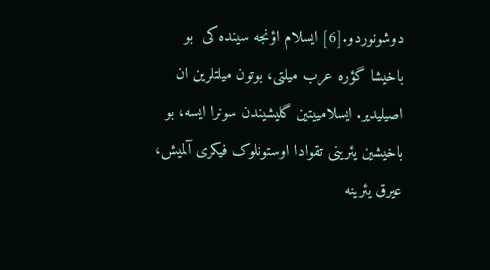دوشونوردو.[6] ایسلام اؤنجه سینده کی  بو باخیشا گؤره عرب میلتی، بوتون میلتلرین ان اصیلیدیر. ایسلامییتین گلیشیندن سونرا ایسه، بو باخیشین یئرینی تقوادا اوستونلوک فیکری آلمیش، عیرق یئرینه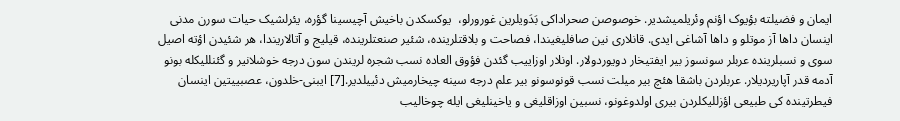ایمان و فضیلته بؤیوک اؤنم وئریلمیشدیر. خوصوصن صحراداکی بَدَویلرین غورورلو،  یوکسکدن باخیش آچیسینا گؤره، یئرلشیک حیات سورن مدنی اینسان داها آز موتلو و داها آشاغی ایدی. قانلاری نین صافلیغیندا، فصاحت و بلاقتلرینده، شئیر صنعتلرینده، قیلیج و آتالاریندا، هر شئیدن اؤته اصیل سوی و نسبلرینده عربلر سونسوز بیر ایفتیخار دویوردولار. اونلار اوزاییب گئدن فؤوق العاده نسب شجره لریندن سون درجه خوشلانیر و گئنللیکله بونو آدمه قدر آپاریردیلار. عربلردن باشقا هئچ بیر میلت نسب قونوسونو بیر علم درجه سینه چیخارمیش دئییلدیر.[7] ایبنی-خلدون، عصبییتین اینسان فیطرتینده کی طبیعی اؤزللیکلردن بیری اولدوغونو، نسبین اوزاقلیغی و یاخینلیغی ایله چوخالیب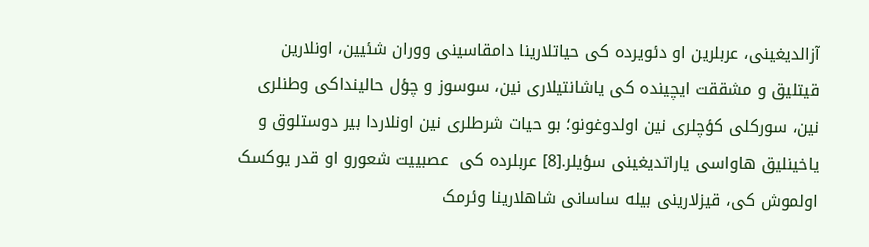آزالدیغینی، عربلرین او دئویرده کی حیاتلارینا دامقاسینی ووران شئیین، اونلارین قیتلیق و مشققت ایچینده کی یاشانتیلاری نین، سوسوز و چؤل حالینداکی وطنلری نین، سورکلی کؤچلری نین اولدوغونو؛ بو حیات شرطلری نین اونلاردا بیر دوستلوق و یاخینلیق هاواسی یاراتدیغینی سؤیلر.[8] عربلرده کی  عصبییت شعورو او قدر یوکسک اولموش کی، قیزلارینی بیله ساسانی شاهلارینا وئرمک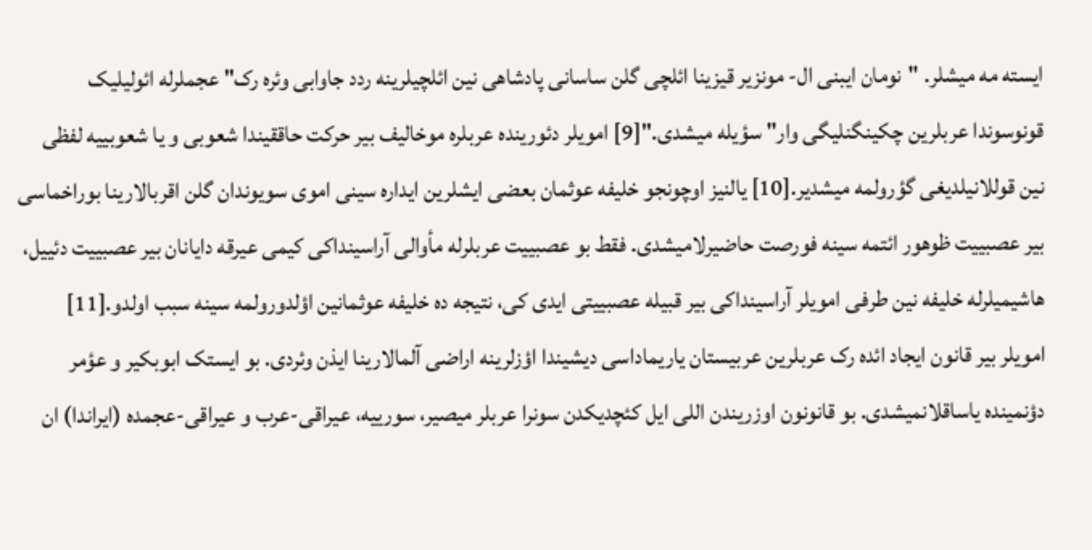ایسته مه میشلر. "نومان ایبنی ال- مونزیر قیزینا ائلچی گلن ساسانی پادشاهی نین ائلچیلرینه ردد جاوابی وئره رک" عجملرله ائولیلیک قونوسوندا عربلرین چکینگنلیگی وار" سؤیله میشدی."[9] امویلر دئورینده عربلره موخالیف بیر حرکت حاققیندا شعوبی و یا شعوبییه لفظی نین قوللانیلدیغی گؤرولمه میشدیر.[10] یالنیز اوچونجو خلیفه عوثمان بعضی ایشلرین ایداره سینی اموی سویوندان گلن اقربالارینا بوراخماسی بیر عصبییت ظوهور ائتمه سینه فورصت حاضیرلامیشدی. فقط بو عصبییت عربلرله مأوالی آراسینداکی کیمی عیرقه دایانان بیر عصبییت دئییل، هاشیمیلرله خلیفه نین طرفی امویلر آراسینداکی بیر قبیله عصبییتی ایدی کی، نتیجه ده خلیفه عوثمانین اؤلدورولمه سینه سبب اولدو.[11] امویلر بیر قانون ایجاد ائده رک عربلرین عربیستان یاریماداسی دیشیندا اؤزلرینه اراضی آلمالارینا ایذن وئردی. بو ایستک ابوبکیر و عؤمر دؤنمینده یاساقلانمیشدی. بو قانونون اوزریندن اللی ایل کئچدیکدن سونرا عربلر میصیر، سورییه، عیراقی-عرب و عیراقی-عجمده (ایراندا) ان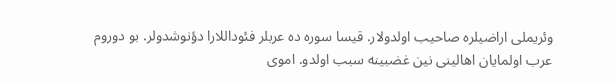وئریملی اراضیلره صاحیب اولدولار. قیسا سوره ده عربلر فئوداللارا دؤنوشدولر. بو دوروم عرب اولمایان اهالینی نین غضبینه سبب اولدو. اموی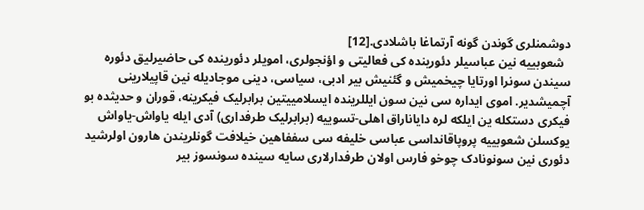دوشمنلری گوندن گونه آرتماغا باشلادی.[12]
  شعوبییه نین عباسیلر دئورینده کی فعالیتی و اؤنجولری، امویلر دئورینده کی حاضیرلیق دئوره سیندن سونرا اورتایا چیخمیش و گئنیش بیر ادبی، سیاسی، دینی موجادیله نین قاپیلارینی آچمیشدیر. اموی ایداره سی نین سون ایللرینده ایسلامییتین برابرلیک فیکرینه، قوران و حدیثده بو فیکری دستکله ین ایلکه لره دایاناراق اهلی-تسوییه (برابرلیک طرفداری) آدی ایله یاواش-یاواش یوکسلن شعوبییه پروپاقانداسی عباسی خلیفه سی سففاهین خیلافت گونلریندن هارون اولرشید دئوری نین سونونادک چوخو فارس اولان طرفدارلاری سایه سینده سونسوز بیر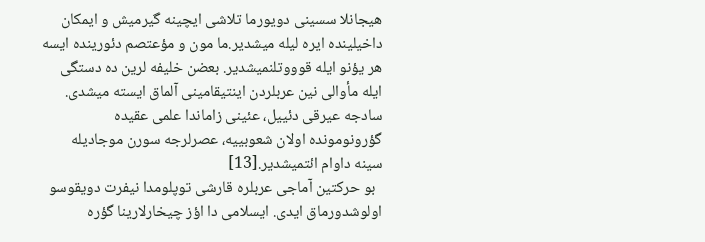هیجانلا سسینی دویورما تلاشی ایچینه گیرمیش و ایمکان داخیلینده ایره لیله میشدیر.ما مون و مؤعتصم دئورینده ایسه هر یؤنو ایله قوووتلنمیشدیر. بعضن خلیفه لرین ده دستگی ایله مأوالی نین عربلردن اینتیقامینی آلماق ایسته میشدی. سادجه عیرقی دئییل، عئینی زاماندا علمی عقیده گؤرونومونده اولان شعوبییه، عصرلرجه سورن موجادیله سینه داوام ائتمیشدیر.[13]
  بو حرکتین آماجی عربلره قارشی توپلومدا نیفرت دویقوسو اولوشدورماق ایدی. ایسلامی دا اؤز چیخارلارینا گؤره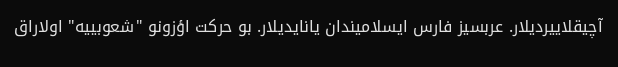آچیقلاییردیلار. عربسیز فارس ایسلامیندان یانایدیلار. بو حرکت اؤزونو "شعوبییه" اولاراق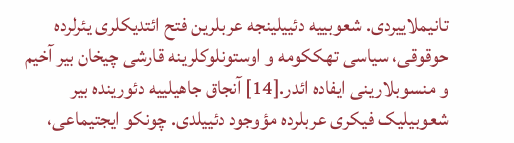تانیملاییردی. شعوبییه دئییلینجه عربلرین فتح ائتدیکلری یئرلرده حوقوقی، سیاسی تهککومه و اوستونلوکلرینه قارشی چیخان بیر آخیم و منسوبلارینی ایفاده ائدر.[14] آنجاق جاهیلییه دئورینده بیر شعوبیلیک فیکری عربلرده مؤوجود دئییلدی. چونکو ایجتیماعی،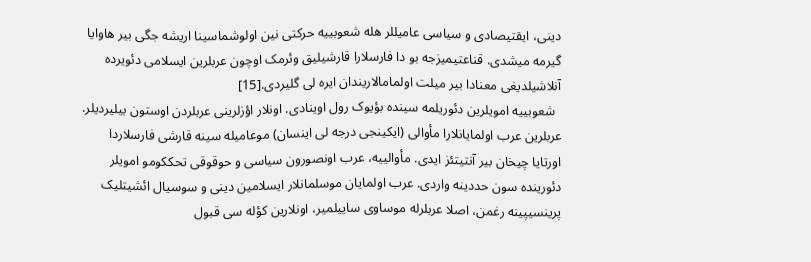دینی، ایقتیصادی و سیاسی عامیللر هله شعوبییه حرکتی نین اولوشماسینا اریشه جگی بیر هاوایا گیرمه میشدی. قناعتیمیزجه بو دا فارسلارا قارشیلیق وئرمک اوچون عربلرین ایسلامی دئویرده آنلاشیلدیغی معنادا بیر میلت اولمامالاریندان ایره لی گلیردی.[15]
  شعوبییه امویلرین دئوریلمه سینده بؤیوک رول اوینادی. اونلار اؤزلرینی عربلردن اوستون بیلیردیلر. عربلرین عرب اولمایانلارا مأوالی (ایکینجی درجه لی اینسان) موعامیله سینه قارشی فارسلاردا اورتایا چیخان بیر آنتیتئز ایدی. مأوالییه، عرب اونصورون سیاسی و حوقوقی تحککومو امویلر دئورینده سون حددینه واردی. عرب اولمایان موسلمانلار ایسلامین دینی و سوسیال ائشیتلیک پرینسیپینه رغمن، اصلا عربلرله موساوی ساییلمیر، اونلارین کؤله سی قبول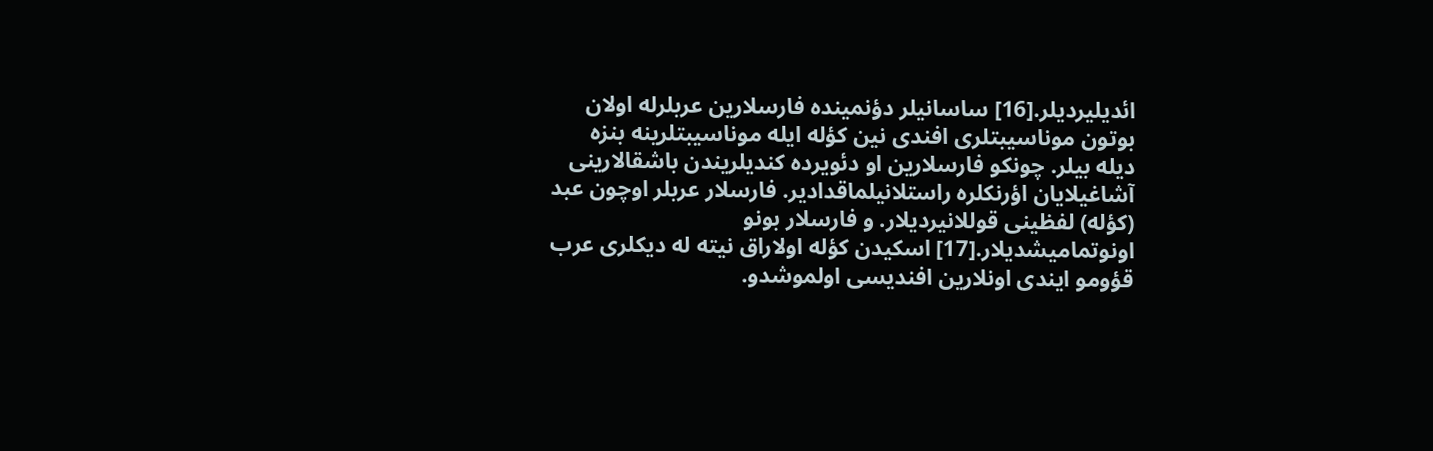ائدیلیردیلر.[16] ساسانیلر دؤنمینده فارسلارین عربلرله اولان بوتون موناسیبتلری افندی نین کؤله ایله موناسیبتلرینه بنزه دیله بیلر. چونکو فارسلارین او دئویرده کندیلریندن باشقالارینی آشاغیلایان اؤرنکلره راستلانیلماقدادیر. فارسلار عربلر اوچون عبد (کؤله) لفظینی قوللانیردیلار. و فارسلار بونو اونوتمامیشدیلار.[17] اسکیدن کؤله اولاراق نیته له دیکلری عرب قؤومو ایندی اونلارین افندیسی اولموشدو.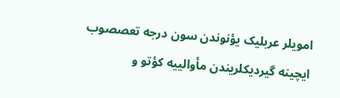امویلر عربلیک یؤنوندن سون درجه تعصصوب ایچینه گیردیکلریندن مأوالییه کؤتو و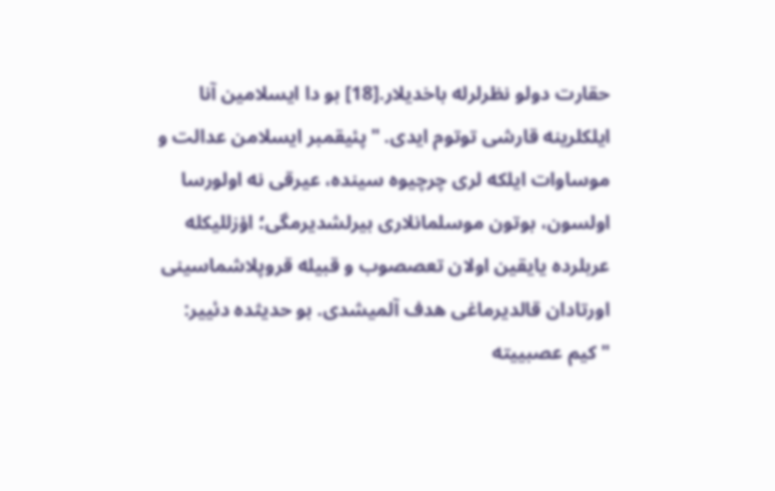حقارت دولو نظرلرله باخدیلار.[18] بو دا ایسلامین آنا ایلکلرینه قارشی توتوم ایدی. "پئیقمبر ایسلامن عدالت و موساوات ایلکه لری چرچیوه سینده، عیرقی نه اولورسا اولسون، بوتون موسلمانلاری بیرلشدیرمگی؛ اؤزللیکله عربلرده یایقین اولان تعصصوب و قبیله قروپلاشماسینی اورتادان قالدیرماغی هدف آلمیشدی. بو حدیثده دئییر: "کیم عصبییته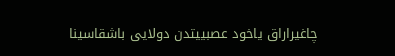چاغیراراق یاخود عصبییتدن دولایی باشقاسینا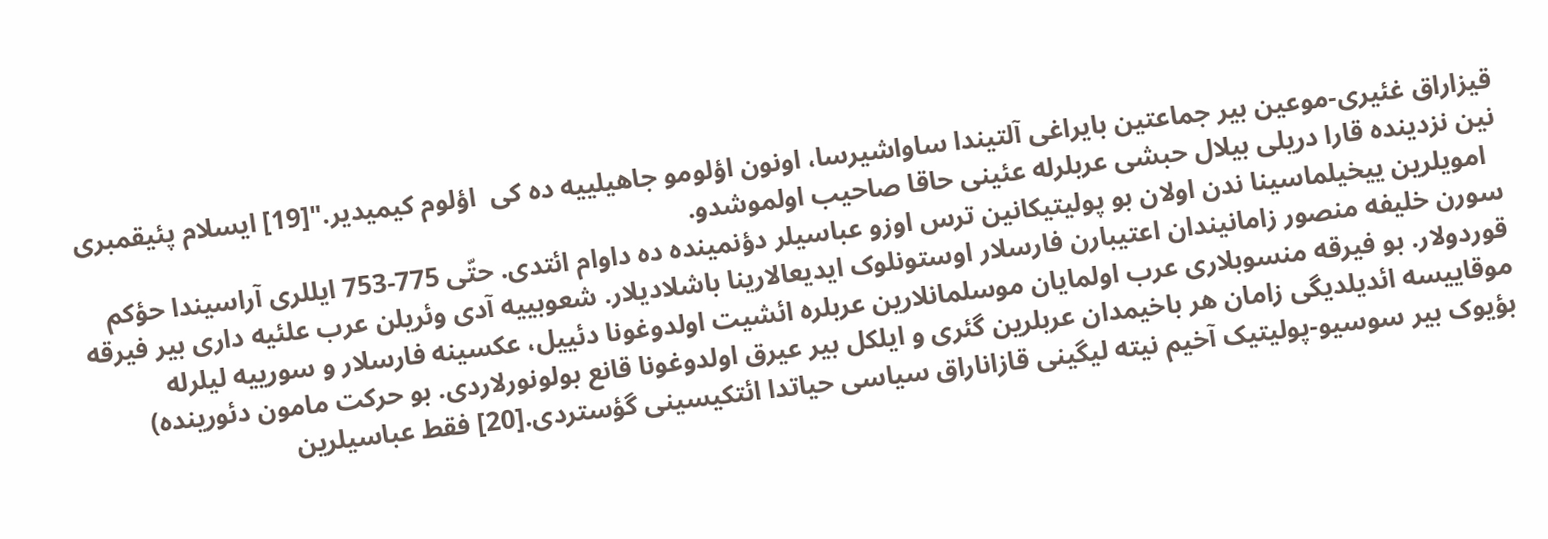قیزاراق غئیری-موعین بیر جماعتین بایراغی آلتیندا ساواشیرسا، اونون اؤلومو جاهیلییه ده کی  اؤلوم کیمیدیر."[19] ایسلام پئیقمبری نین نزدینده قارا دریلی بیلال حبشی عربلرله عئینی حاقا صاحیب اولموشدو.
  امویلرین ییخیلماسینا ندن اولان بو پولیتیکانین ترس اوزو عباسیلر دؤنمینده ده داوام ائتدی. حتّی 775-753 ایللری آراسیندا حؤکم سورن خلیفه منصور زامانیندان اعتیبارن فارسلار اوستونلوک ایدیعالارینا باشلادیلار. شعوبییه آدی وئریلن عرب علئیه داری بیر فیرقه قوردولار. بو فیرقه منسوبلاری عرب اولمایان موسلمانلارین عربلره ائشیت اولدوغونا دئییل، عکسینه فارسلار و سورییه لیلرله موقاییسه ائدیلدیگی زامان هر باخیمدان عربلرین گئری و ایلکل بیر عیرق اولدوغونا قانع بولونورلاردی. بو حرکت مامون دئورینده) بؤیوک بیر سوسیو-پولیتیک آخیم نیته لیگینی قازاناراق سیاسی حیاتدا ائتکیسینی گؤستردی.[20] فقط عباسیلرین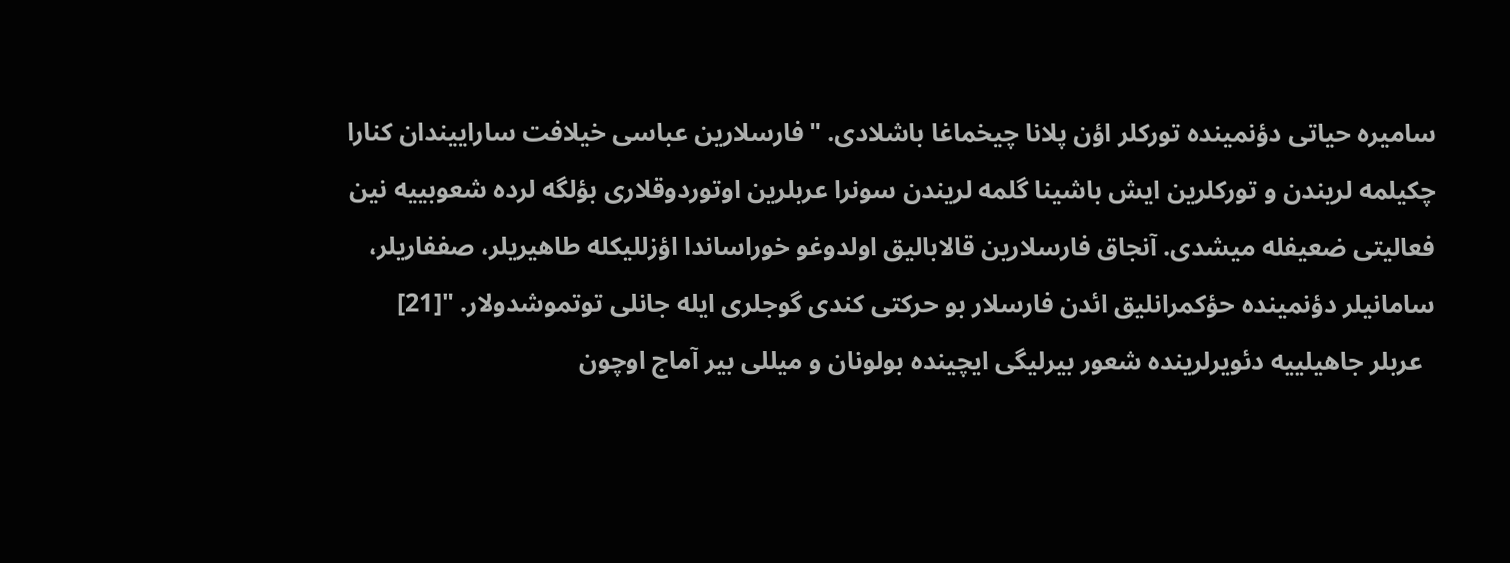سامیره حیاتی دؤنمینده تورکلر اؤن پلانا چیخماغا باشلادی. "فارسلارین عباسی خیلافت ساراییندان کنارا چکیلمه لریندن و تورکلرین ایش باشینا گلمه لریندن سونرا عربلرین اوتوردوقلاری بؤلگه لرده شعوبییه نین فعالیتی ضعیفله میشدی. آنجاق فارسلارین قالابالیق اولدوغو خوراساندا اؤزللیکله طاهیریلر، صففاریلر، سامانیلر دؤنمینده حؤکمرانلیق ائدن فارسلار بو حرکتی کندی گوجلری ایله جانلی توتموشدولار. "[21]
  عربلر جاهیلییه دئویرلرینده شعور بیرلیگی ایچینده بولونان و میللی بیر آماج اوچون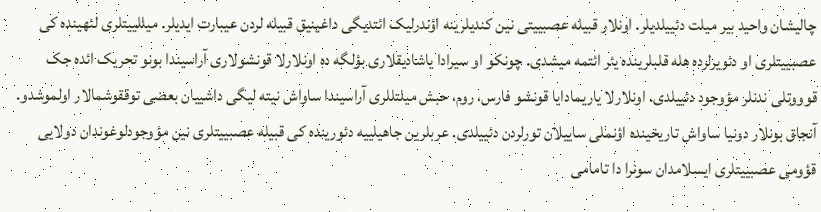چالیشان واحید بیر میلت دئییلدیلر. اونلار قبیله عصبییتی نین کندیلرینه اؤندرلیک ائتدیگی داغینیق قبیله لردن عیبارت ایدیلر. میللییتلری لئهینده کی عصبییتلری او دئویرلرده هله قلبلرینده یئر ائتمه میشدی. چونکو او سیرادا یاشادیقلاری بؤلگه ده اونلارلا قونشولاری آراسیندا بونو تحریک ائده جک قوووتلی ندنلر مؤوجود دئییلدی. اونلارلا یاریمادایا قونشو فارس، روم، حبش میلتللری آراسیندا ساواش نیته لیگی داشییان بعضی توققوشمالار اولموشدو. آنجاق بونلار دونیا ساواش تاریخینده اؤنملی ساییلان تورلردن دئییلدی. عربلرین جاهیلییه دئورینده کی قبیله عصبییتلری نین مؤوجودلوغوندان دولایی قؤومی عصبییتلری ایسلامدان سونرا دا تامامی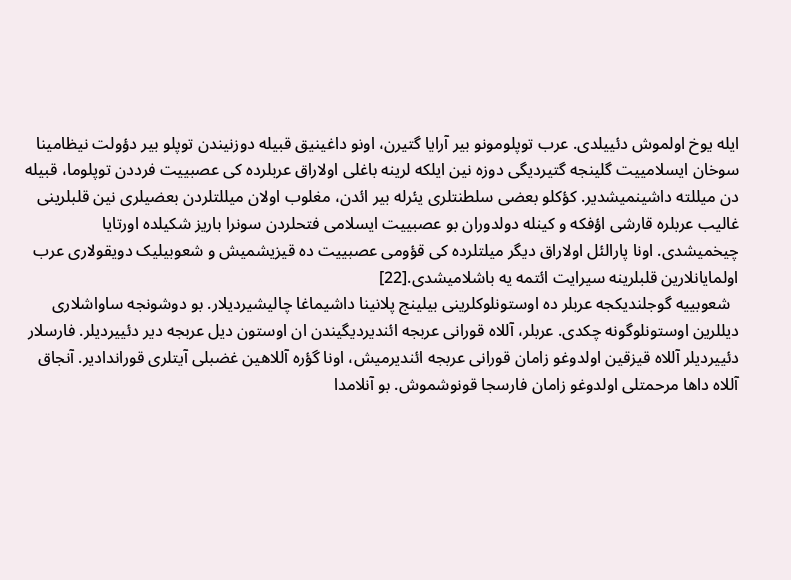ایله یوخ اولموش دئییلدی. عرب توپلومونو بیر آرایا گتیرن، اونو داغینیق قبیله دوزنیندن توپلو بیر دؤولت نیظامینا سوخان ایسلامییت گلینجه گتیردیگی دوزه نین ایلکه لرینه باغلی اولاراق عربلرده کی عصبییت فرددن توپلوما، قبیله دن میللته داشینمیشدیر. کؤکلو بعضی سلطنتلری یئرله بیر ائدن، مغلوب اولان میللتلردن بعضیلری نین قلبلرینی غالیب عربلره قارشی اؤفکه و کینله دولدوران بو عصبییت ایسلامی فتحلردن سونرا باریز شکیلده اورتایا چیخمیشدی. اونا پارالئل اولاراق دیگر میلتلرده کی قؤومی عصبییت ده قیزیشمیش و شعوبیلیک دویقولاری عرب اولمایانلارین قلبلرینه سیرایت ائتمه یه باشلامیشدی.[22]
  شعوبییه گوجلندیکجه عربلر ده اوستونلوکلرینی بیلینج پلانینا داشیماغا چالیشیردیلار. بو دوشونجه ساواشلاری دیللرین اوستونلوگونه چکدی. عربلر، آللاه قورانی عربجه ائندیردیگیندن ان اوستون دیل عربجه دیر دئییردیلر. فارسلار دئییردیلر آللاه قیزقین اولدوغو زامان قورانی عربجه ائندیرمیش، اونا گؤره آللاهین غضبلی آیتلری قوراندادیر. آنجاق آللاه داها مرحمتلی اولدوغو زامان فارسجا قونوشموش. بو آنلامدا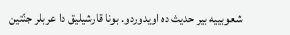شعوبییه بیر حدیث ده اویدوردو. بونا قارشیلیق دا عربلر جنّتین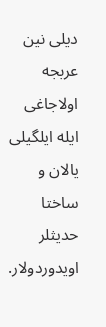دیلی نین عربجه اولاجاغی ایله ایلگیلی یالان و ساختا حدیثلر اویدوردولار.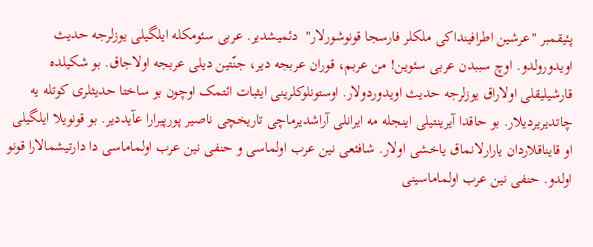پئیقمبر "عرشین اطرافینداکی ملکلر فارسجا قونوشورلار"  دئمیشدیر. عربی سئومکله ایلگیلی یوزلرجه حدیث اویدورولدو. اوچ سببدن عربی سئوین! من عربم، قوران عربجه دیر، جنّتین دیلی عربجه اولاجاق. بو شکیلده قارشیلیقلی اولاراق یوزلرجه حدیث اویدوردولار. اوستونلوکلرینی ایثبات ائتمک اوچون بو ساختا حدیثلری کوتله یه چاتدیریردیلار. بو حاقدا آیرینتیلی اینجله مه ایرانلی آراشدیرماچی تاریخچی ناصیر پورپیرارا عآیددیر. بو قونویلا ایلگیلی او قایناقلاردان یارارلانماق یاخشی اولار. شافئعی نین عرب اولماسی و حنفی نین عرب اولماماسی دا دارتیشمالارا قونو اولدو. حنفی نین عرب اولماماسینی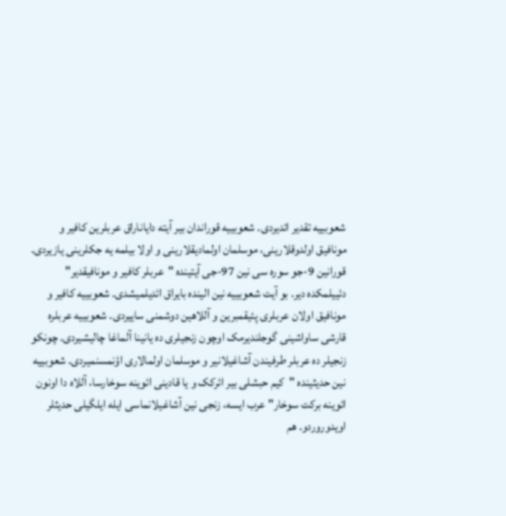شعوبییه تقدیر ائدیردی. شعوبییه قوراندان بیر آیته دایاناراق عربلرین کافیر و مونافیق اولدوقلارینی، موسلمان اولمادیقلارینی و اولا بیلمه یه جکلرینی یازیردی. قورانین 9-جو سوره سی نین 97-جی آیتینده "عربلر کافیر و مونافیقدیر" دئییلمکده دیر. بو آیت شعوبییه نین الینده بایراق ائدیلمیشدی. شعوبییه کافیر و مونافیق اولان عربلری پئیقمبرین و آللاهین دوشمنی ساییردی. شعوبییه عربلره قارشی ساواشینی گوجلندیرمک اوچون زنجیلری ده یانینا آلماغا چالیشیردی. چونکو زنجیلر ده عربلر طرفیندن آشاغیلانیر و موسلمان اولمالاری اؤنمسنمیردی. شعوبییه نین حدیثینده "کیم حبشلی بیر ائرکک و یا قادینی ائوینه سوخارسا، آللاه دا اونون ائوینه برکت سوخار" عرب ایسه، زنجی نین آشاغیلانماسی ایله ایلگیلی حدیثلر اویدوروردو. هم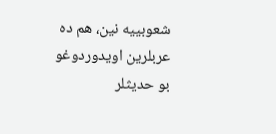شعوبییه نین، هم ده عربلرین اویدوردوغو بو حدیثلر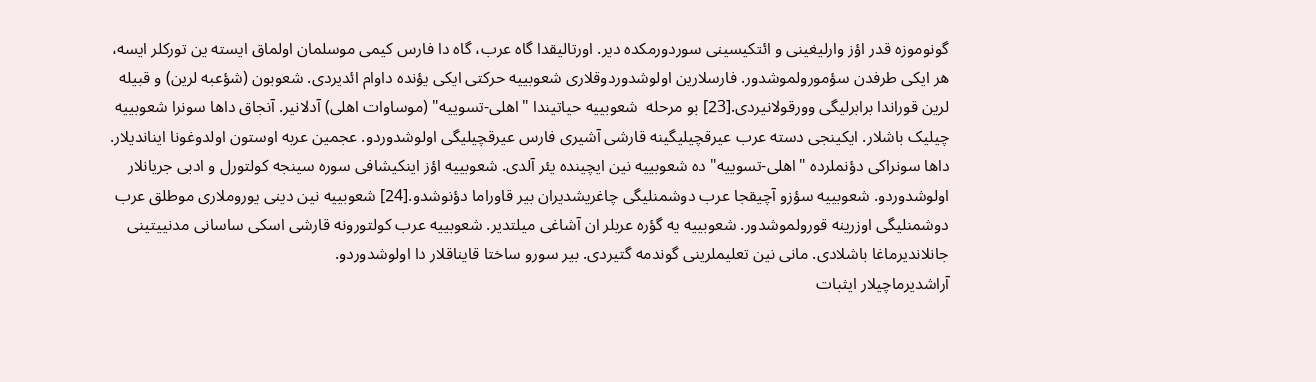گونوموزه قدر اؤز وارلیغینی و ائتکیسینی سوردورمکده دیر. اورتالیقدا گاه عرب، گاه دا فارس کیمی موسلمان اولماق ایسته ین تورکلر ایسه، هر ایکی طرفدن سؤمورولموشدور. فارسلارین اولوشدوردوقلاری شعوبییه حرکتی ایکی یؤنده داوام ائدیردی. شعوبون (شؤعبه لرین) و قبیله لرین قوراندا برابرلیگی وورقولانیردی.[23] بو مرحله  شعوبییه حیاتیندا "اهلی-تسوییه" (موساوات اهلی) آدلانیر. آنجاق داها سونرا شعوبییه چیلیک باشلار. ایکینجی دسته عرب عیرقچیلیگینه قارشی آشیری فارس عیرقچیلیگی اولوشدوردو. عجمین عربه اوستون اولدوغونا ایناندیلار. داها سونراکی دؤنملرده "اهلی-تسوییه" ده شعوبییه نین ایچینده یئر آلدی. شعوبییه اؤز اینکیشافی سوره سینجه کولتورل و ادبی جریانلار اولوشدوردو. شعوبییه سؤزو آچیقجا عرب دوشمنلیگی چاغریشدیران بیر قاوراما دؤنوشدو.[24] شعوبییه نین دینی یوروملاری موطلق عرب دوشمنلیگی اوزرینه قورولموشدور. شعوبییه یه گؤره عربلر ان آشاغی میلتدیر. شعوبییه عرب کولتورونه قارشی اسکی ساسانی مدنییتینی جانلاندیرماغا باشلادی. مانی نین تعلیملرینی گوندمه گتیردی. بیر سورو ساختا قایناقلار دا اولوشدوردو.
آراشدیرماچیلار ایثبات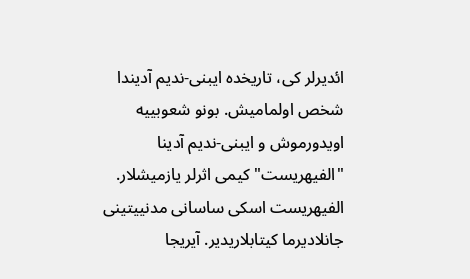ائدیرلر کی، تاریخده ایبنی-ندیم آدیندا شخص اولمامیش. بونو شعوبییه اویدورموش و ایبنی-ندیم آدینا "الفیهریست" کیمی اثرلر یازمیشلار. الفیهریست اسکی ساسانی مدنییتینی جانلادیرما کیتابلاریدیر. آیریجا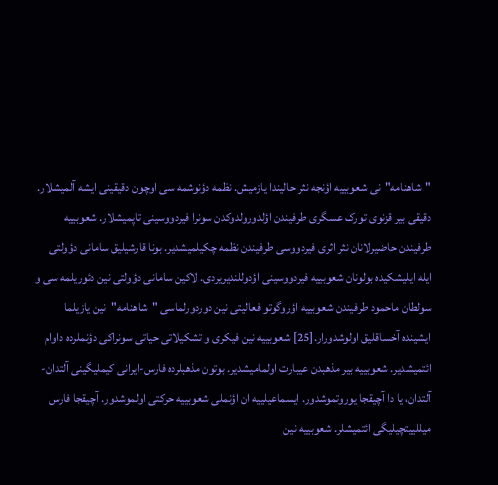"شاهنامه"نی شعوبییه اؤنجه نثر حالیندا یازمیش. نظمه دؤنوشمه سی اوچون دقیقینی ایشه آلمیشلار. دقیقی بیر قزنوی تورک عسگری طرفیندن اؤلدورولدوکدن سونرا فیردووسینی تاپمیشلار. شعوبییه طرفیندن حاضیرلانان نثر اثری فیردووسی طرفیندن نظمه چکیلمیشدیر. بونا قارشیلیق سامانی دؤولتی ایله ایلیشکیده بولونان شعوبییه فیردووسینی اؤدوللندیریردی. لاکین سامانی دؤولتی نین دئوریلمه سی و سولطان ماحمود طرفیندن شعوبییه اؤروگوتو فعالیتی نین دوردورلماسی "شاهنامه"نین یازیلما ایشینده آخساقلیق اولوشدورار.[25] شعوبییه نین فیکری و تشکیلاتی حیاتی سونراکی دؤنملرده داوام ائتمیشدیر. شعوبییه بیر مذهبدن عیبارت اولمامیشدیر. بوتون مذهبلرده فارس-ایرانی کیملیگینی آلتدان-آلتدان، یا دا آچیقجا یوروتموشدور. ایسماعیلییه ان اؤنملی شعوبییه حرکتی اولموشدور. آچیقجا فارس میللییتچیلیگی ائتمیشلر. شعوبییه نین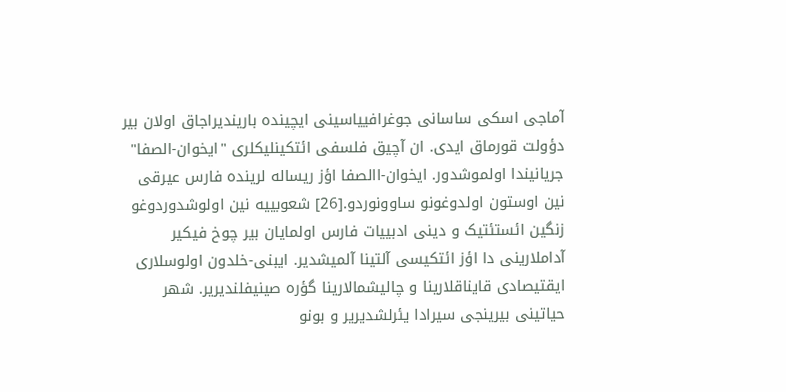آماجی اسکی ساسانی جوغرافییاسینی ایچینده باریندیراجاق اولان بیر دؤولت قورماق ایدی. ان آچیق فلسفی ائتکینلیکلری "ایخوان-الصفا" جریانیندا اولموشدور. ایخوان-االصفا اؤز ریساله لرینده فارس عیرقی نین اوستون اولدوغونو ساوونوردو.[26] شعوبییه نین اولوشدوردوغو زنگین ائستئتیک و دینی ادبییات فارس اولمایان بیر چوخ فیکیر آداملارینی دا اؤز ائتکیسی آلتینا آلمیشدیر. ایبنی-خلدون اولوسلاری ایقتیصادی قایناقلارینا و چالیشمالارینا گؤره صینیفلندیریر. شهر حیاتینی بیرینجی سیرادا یئرلشدیریر و بونو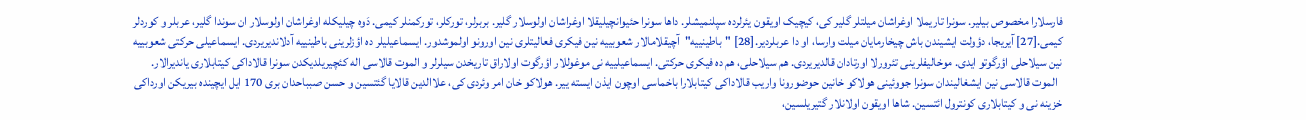فارسلارا مخصوص بیلیر. سونرا تاریملا اوغراشان میلتلر گلیر کی، کیچیک اویقون یئرلرده سپلنمیشلر. داها سونرا حئیوانچیلیقلا اوغراشان اولوسلار گلیر. بربرلر، تورکلر، تورکمنلر کیمی. دَوه چیلیکله اوغراشان اولوسلار ان سوندا گلیر، عربلر و کوردلر کیمی.[27] آیریجا، دؤولت ایشیندن باش چیخارمایان میلت وارسا، او دا عربلردیر.[28] "باطینییه"  آچیقلامالار شعوبییه نین فیکری فعالیتلری نین اورونو اولموشدور. ایسماعیلیلر ده اؤزلرینی باطینییه آدلاندیریردی. ایسماعیلی حرکتی شعوبییه نین سیلاحلی اؤرگوتو ایدی. موخالیفلرینی تئرورلا اورتادان قالدیریردی. هم سیلاحلی، هم ده فیکری حرکتی. ایسماعیلییه نی موغوللار اؤرگوت اولاراق تاریخدن سیلرلر و الموت قالاسی اله کئچیریلدیکدن سونرا قالاداکی کیتابلاری یاندیرالار.
  الموت قالاسی نین ایشغالیندان سونرا جووئینی هولاکو خانین حوضورونا واریب قالاداکی کیتابلارا باخماسی اوچون ایذن ایسته ییر. هولاکو خان امر وئردی کی، علاالدین قالایا گئتسین و حسن صبباحدان بری 170 ایل ایچینده بیریکن اورداکی خزینه نی و کیتابلاری کونترول ائتسین. شاها اویقون اولانلار گتیریلسین،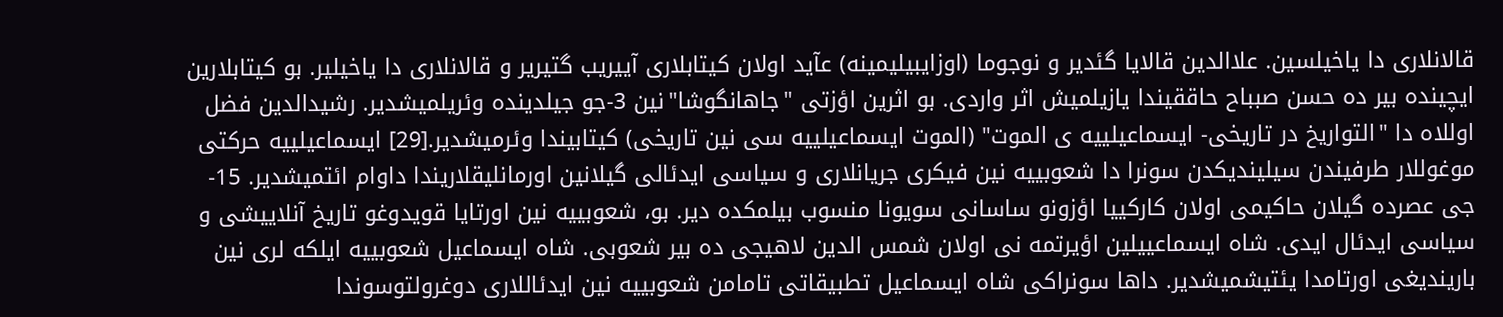قالانلاری دا یاخیلسین. علاالدین قالایا گئدیر و نوجوما (اوزایبیلیمینه) عآید اولان کیتابلاری آییریب گتیریر و قالانلاری دا یاخیلیر. بو کیتابلارین ایچینده بیر ده حسن صبباح حاققیندا یازیلمیش اثر واردی. بو اثرین اؤزتی "جاهانگوشا"نین 3-جو جیلدینده وئریلمیشدیر. رشیدالدین فضل اوللاه دا "التواریخ در تاریخی- ایسماعیلییه ی الموت" (الموت ایسماعیلییه سی نین تاریخی) کیتابیندا وئرمیشدیر.[29] ایسماعیلییه حرکتی موغوللار طرفیندن سیلیندیکدن سونرا دا شعوبییه نین فیکری جریانلاری و سیاسی ایدئالی گیلانین اورمانلیقلاریندا داوام ائتمیشدیر. 15-جی عصرده گیلان حاکیمی اولان کارکییا اؤزونو ساسانی سویونا منسوب بیلمکده دیر. بو، شعوبییه نین اورتایا قویدوغو تاریخ آنلاییشی و سیاسی ایدئال ایدی. شاه ایسماعییلین اؤیرتمه نی اولان شمس الدین لاهیجی ده بیر شعوبی. شاه ایسماعیل شعوبییه ایلکه لری نین باریندیغی اورتامدا یئتیشمیشدیر. داها سونراکی شاه ایسماعیل تطبیقاتی تامامن شعوبییه نین ایدئاللاری دوغرولتوسوندا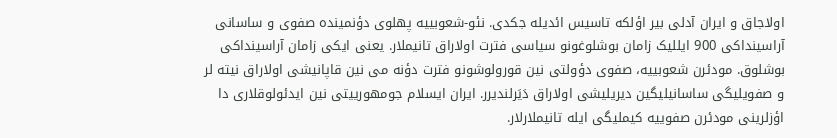اولاجاق و ایران آدلی بیر اؤلکه تاسیس ائدیله جکدی. نئو-شعوبییه پهلوی دؤنمینده صفوی و ساسانی آراسینداکی 900 ایللیک زامان بوشلوغونو سیاسی فترت اولاراق تانیملار. یعنی ایکی زامان آراسینداکی بوشلوق. مودئرن شعوبییه، صفوی دؤولتی نین قورولوشونو فترت دؤنه می نین قاپانیشی اولاراق نیته لر و صفویلیگی ساسانیلیگین دیریلیشی اولاراق دَیَرلندیرر. ایران ایسلام جومهورییتی نین ایدئولوقلاری دا اؤزلرینی مودئرن صفوییه کیملیگی ایله تانیملارلار.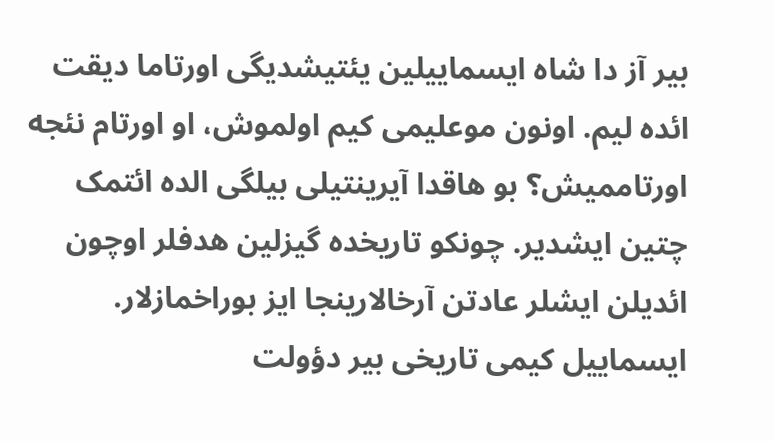بیر آز دا شاه ایسماییلین یئتیشدیگی اورتاما دیقت ائده لیم. اونون موعلیمی کیم اولموش، او اورتام نئجه اورتاممیش؟ بو هاقدا آیرینتیلی بیلگی الده ائتمک چتین ایشدیر. چونکو تاریخده گیزلین هدفلر اوچون ائدیلن ایشلر عادتن آرخالارینجا ایز بوراخمازلار. ایسماییل کیمی تاریخی بیر دؤولت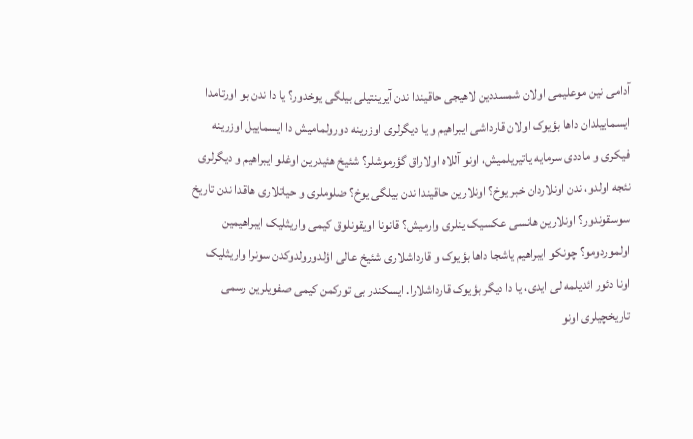آدامی نین موعلیمی اولان شمسددین لاهیجی حاقیندا ندن آیرینتیلی بیلگی یوخدور؟ یا دا ندن بو اورتامدا ایسماییلدان داها بؤیوک اولان قارداشی ایبراهیم و یا دیگرلری اوزرینه دورولمامیش دا ایسماییل اوزرینه فیکری و ماددی سرمایه یاتیریلمیش، اونو آللاه اولاراق گؤرموشلر؟ شئیخ هئیدرین اوغلو ایبراهیم و دیگرلری نئجه اولدو، ندن اونلاردان خبر یوخ؟ اونلارین حاقیندا ندن بیلگی یوخ؟ ضلوملری و حیاتلاری هاقدا ندن تاریخ سوسقوندور؟ اونلارین هانسی عکسیک ینلری وارمیش؟ قانونا اویقونلوق کیمی واریثلیک ایبراهیمین اولموردومو؟ چونکو ایبراهیم یاشجا داها بؤیوک و قارداشلاری شئیخ عالی اؤلدورولدوکدن سونرا واریثلیک اونا دئور ائدیلمه لی ایدی، یا دا دیگر بؤیوک قارداشلارا. ایسکندر بی تورکمن کیمی صفویلرین رسمی تاریخچیلری اونو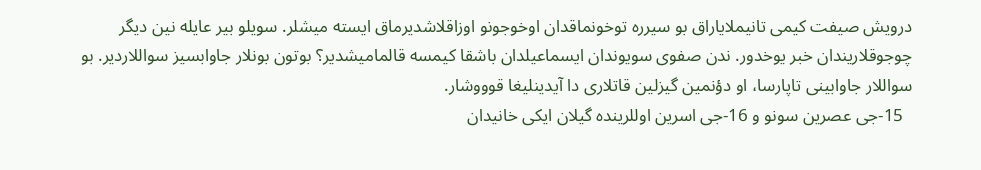درویش صیفت کیمی تانیملایاراق بو سیرره توخونماقدان اوخوجونو اوزاقلاشدیرماق ایسته میشلر. سویلو بیر عایله نین دیگر چوجوقلاریندان خبر یوخدور. ندن صفوی سویوندان ایسماعیلدان باشقا کیمسه قالمامیشدیر؟ بوتون بونلار جاوابسیز سواللاردیر. بو سواللار جاوابینی تاپارسا، او دؤنمین گیزلین قاتلاری دا آیدینلیغا قوووشار.
  15-جی عصرین سونو و 16-جی اسرین اوللرینده گیلان ایکی خانیدان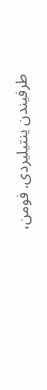طرفیندن ینتیلیردی. فومن،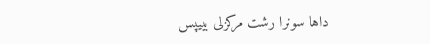داها سونرا رشت مرکزلی بییپس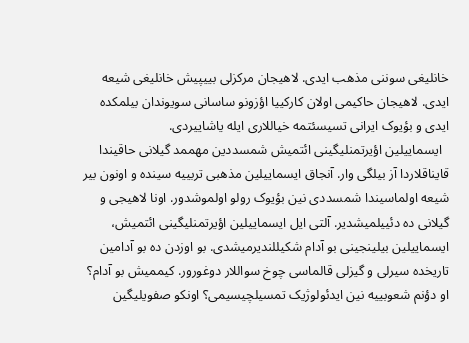خانلیغی سوننی مذهب ایدی. لاهیجان مرکزلی بییپیش خانلیغی شیعه ایدی. لاهیجان حاکیمی اولان کارکییا اؤزونو ساسانی سویوندان بیلمکده ایدی و بؤیوک ایرانی تسیسئتمه خیاللاری ایله یاشاییردی.
  ایسماییلین اؤیرتمنلیگینی ائتمیش شمسددین مهممد گیلانی حاقیندا قایناقلاردا آز بیلگی وار. آنجاق ایسماییلین مذهبی تربییه سینده و اونون بیر شیعه اولماسیندا شمسددی نین بؤیوک رولو اولموشدور. اونا لاهیجی و گیلانی ده دئییلمیشدیر. آلتی ایل ایسماییلین اؤیرتمنلیگینی ائتمیش، ایسماییلین بیلینجینی بو آدام شکیللندیرمیشدی. بو اوزدن ده بو آدامین تاریخده سیرلی و گیزلی قالماسی چوخ سواللار دوغورور. کیممیش بو آدام؟ او دؤنم شعوبییه نین ایدئولوژیک تمسیلچیسیمی؟ اونکو صفویلیگین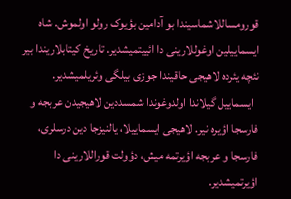قورومساللاشماسیندا بو آدامین بؤیوک رولو اولموش. شاه ایسماییلین اوغوللارینی دا ائییتمیشدیر. تاریخ کیتابلاریندا بیر نئچه یئرده لاهیجی حاقیندا جوزی بیلگی وئریلمیشدیر.
  ایسماییل گیلاندا اولدوغوندا شمسددین لاهیجیدن عربجه و فارسجا اؤیره نیر. لاهیجی ایسماییلا، یالنیزجا دین درسلری، فارسجا و عربجه اؤیرتمه میش، دؤولت قوراللارینی دا اؤیرتمیشدیر.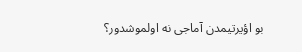بو اؤیرتیمدن آماجی نه اولموشدور؟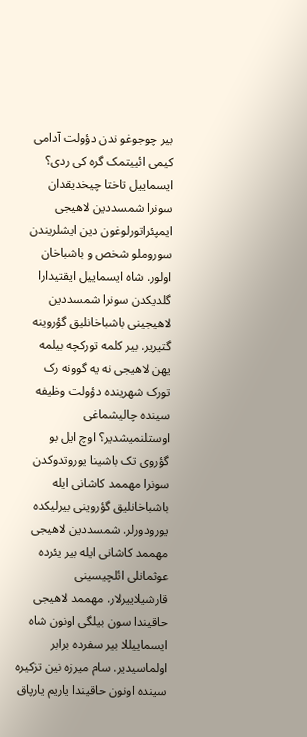بیر چوجوغو ندن دؤولت آدامی کیمی ائییتمک گره کی ردی؟ ایسماییل تاختا چیخدیقدان سونرا شمسددین لاهیجی ایمپئراتورلوغون دین ایشلریندن سوروملو شخص و باشباخان اولور. شاه ایسماییل ایقتیدارا گلدیکدن سونرا شمسددین لاهیجینی باشباخانلیق گؤروینه گتیریر. بیر کلمه تورکچه بیلمه یهن لاهیجی نه یه گوونه رک تورک شهرینده دؤولت وظیفه سینده چالیشماغی اوستلنمیشدیر؟ اوچ ایل بو گؤروی تک باشینا یوروتدوکدن سونرا مهممد کاشانی ایله باشباخانلیق گؤروینی بیرلیکده یورودورلر. شمسددین لاهیجی مهممد کاشانی ایله بیر یئرده عوثمانلی ائلچیسینی قارشیلاییرلار. مهممد لاهیجی حاقیندا سون بیلگی اونون شاه ایسماییللا بیر سفرده برابر اولماسیدیر. سام میرزه نین تزکیره سینده اونون حاقیندا یاریم یارپاق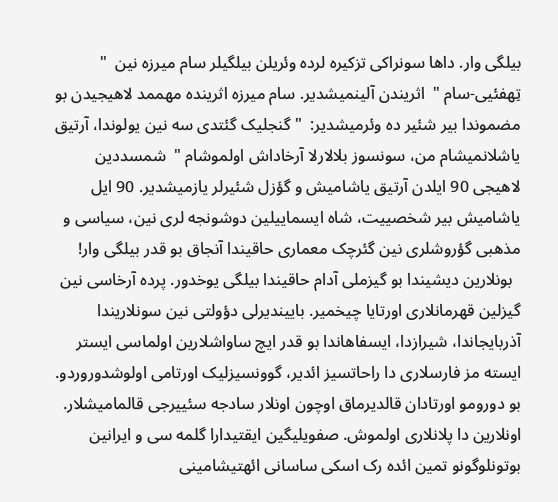بیلگی وار. داها سونراکی تزکیره لرده وئریلن بیلگیلر سام میرزه نین  " تِهفئیی-سام "  اثریندن آلینمیشدیر. سام میرزه اثرینده مهممد لاهیجیدن بو مضموندا بیر شئیر ده وئرمیشدیر:  " گنجلیک گئتدی سه نین یولوندا، آرتیق یاشلانمیشام من، سونسوز بلالارلا آرخاداش اولموشام "  شمسددین لاهیجی 90 ایلدن آرتیق یاشامیش و گؤزل شئیرلر یازمیشدیر. 90 ایل یاشامیش بیر شخصییت، شاه ایسماییلین دوشونجه لری نین، سیاسی و مذهبی گؤروشلری نین گئرچک معماری حاقیندا آنجاق بو قدر بیلگی وار!
  بونلارین دیشیندا بو گیزملی آدام حاقیندا بیلگی یوخدور. پرده آرخاسی نین گیزلین قهرمانلاری اورتایا چیخمیر. باییندیرلی دؤولتی نین سونلاریندا آذربایجاندا، شیرازدا، ایسفاهاندا بو قدر ایچ ساواشلارین اولماسی ایستر ایسته مز فارسلاری دا راحاتسیز ائدیر، گوونسیزلیک اورتامی اولوشدوروردو. بو دورومو اورتادان قالدیرماق اوچون اونلار سادجه سئییرجی قالمامیشلار. اونلارین دا پلانلاری اولموش. صفویلیگین ایقتیدارا گلمه سی و ایرانین بوتونلوگونو تمین ائده رک اسکی ساسانی ائهتیشامینی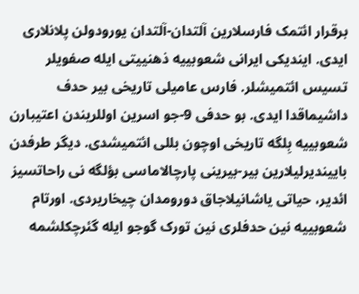برقرار ائتمک فارسلارین آلتدان-آلتدان یورودولن پلانلاری ایدی. ایندیکی ایرانی شعوبییه ذهنییتی ایله صفویلر تسیس ائتمیشلر. فارس عامیلی تاریخی بیر حدف داشیماقدا ایدی. بو حدفی 9-جو اسرین اوللریندن اعتیبارن شعوبییه بِلگه تاریخی اوچون بللی ائتمیشدی. دیگر طرفدن باییندیرلیلارین بیر-بیرینی پارچالاماسی بؤلگه نی راحاتسیز ائدیر، حیاتی یاشانیلاجاق دورومدان چیخاریردی. اورتام شعوبییه نین حدفلری نین تورک گوجو ایله گئرچکلشمه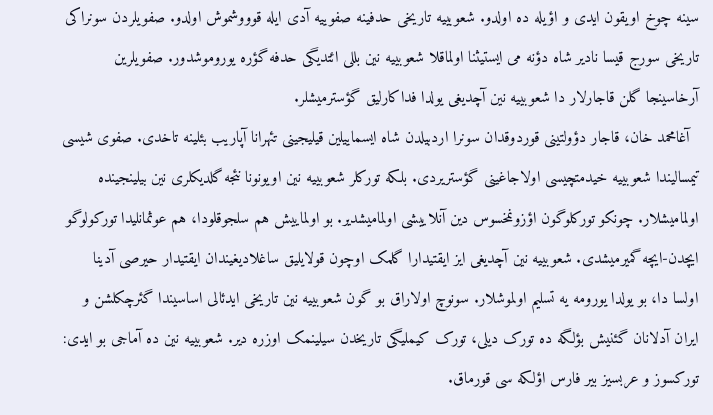سینه چوخ اویقون ایدی و اؤیله ده اولدو. شعوبییه تاریخی حدفینه صفوییه آدی ایله قوووشموش اولدو. صفویلردن سونراکی تاریخی سورج قیسا نادیر شاه دؤنه می ایستیثنا اولماقلا شعوبییه نین بللی ائتدیگی حدفه گؤره یوروموشدور. صفویلرین آرخاسینجا گلن قاجارلار دا شعوبییه نین آچدیغی یولدا فداکارلیق گؤسترمیشلر.
  آغامحمد خان، قاجار دؤولتینی قوردوقدان سونرا اردبیلدن شاه ایسماییلین قیلیجینی تئهرانا آپاریب بئلینه تاخدی. صفوی شیسی تیمسالیندا شعوبییه خیدمتچیسی اولاجاغینی گؤستریردی. بلکه تورکلر شعوبییه نین اویونونا نئجه گلدیکلری نین بیلینجینده اولمامیشلار. چونکو تورکلوگون اؤزونمخسوس دین آنلاییشی اولمامیشدیر. بو اولماییش هم سلجوقلودا، هم عوثمانلیدا تورکولوگو ایچدن-ایچه گمیرمیشدی. شعوبییه نین آچدیغی ایز ایقتیدارا گلمک اوچون قولایلیق ساغلادیغیندان ایقتیدار حیرصی آدینا اولسا دا، بو یولدا یورومه یه تسلیم اولموشلار. سونوچ اولاراق بو گون شعوبییه نین تاریخی ایدئالی اساسیندا گئرچکلشن و ایران آدلانان گئنیش بؤلگه ده تورک دیلی، تورک کیملیگی تاریخدن سیلینمک اوزره دیر. شعوبییه نین ده آماجی بو ایدی: تورکسوز و عربسیز بیر فارس اؤلکه سی قورماق.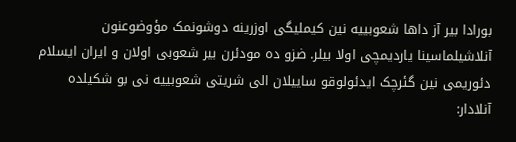بورادا بیر آز داها شعوبییه نین کیملیگی اوزرینه دوشونمک مؤوضوعنون آنلاشیلماسینا یاردیمچی اولا بیلر. ضزو ده مودئرن بیر شعوبی اولان و ایران ایسلام دئوریمی نین گئرچک ایدئولوقو ساییلان الی شریتی شعوبییه نی بو شکیلده آنلادار: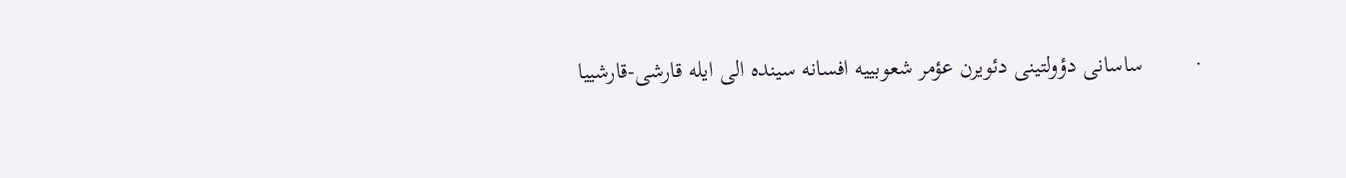·         ساسانی دؤولتینی دئویرن عؤمر شعوبییه افسانه سینده الی ایله قارشی-قارشییا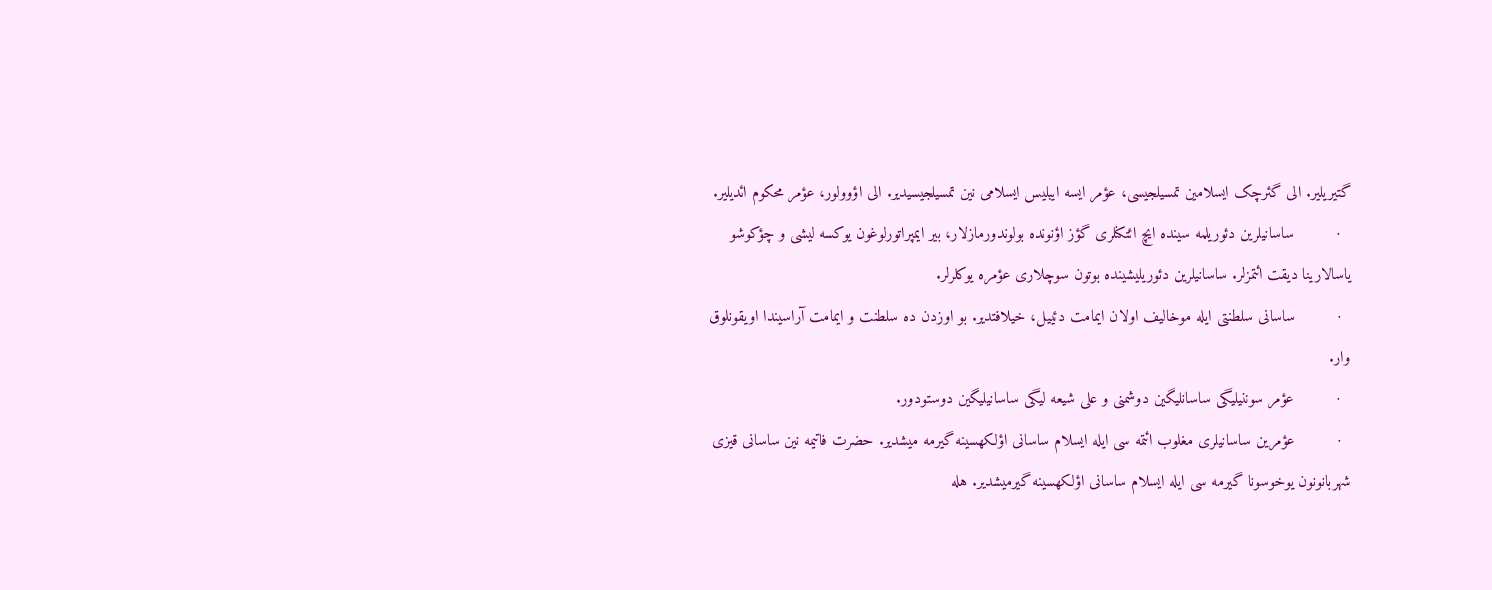گتیریلیر. الی گئرچک ایسلامین تمسیلجیسی، عؤمر ایسه ایبلیس ایسلامی نین تمسیلجیسیدیر. الی اؤوولور، عؤمر محکوم ائدیلیر.
  ·         ساسانیلرین دئوریلمه سینده ایچ ائتکنلری گؤز اؤنونده بولوندورمازلار، بیر ایمپراتورلوغون یوکسه لیشی و چؤکوشو یاسالارینا دیقت ائتمزلر. ساسانیلرین دئوریلیشینده بوتون سوچلاری عؤمره یوکلرلر.
  ·         ساسانی سلطنتی ایله موخالیف اولان ایمامت دئییل، خیلافتدیر. بو اوزدن ده سلطنت و ایمامت آراسیندا اویقونلوق وار.
  ·         عؤمر سوننیلیگی ساسانلیگین دوشمنی و علی شیعه لیگی ساسانیلیگین دوستودور.
  ·         عؤمرین ساسانیلری مغلوب ائتمه سی ایله ایسلام ساسانی اؤلکهسینه گیرمه میشدیر. حضرت فاتیمه نین ساسانی قیزی شهربانونون یوخوسونا گیرمه سی ایله ایسلام ساسانی اؤلکهسینه گیرمیشدیر. هله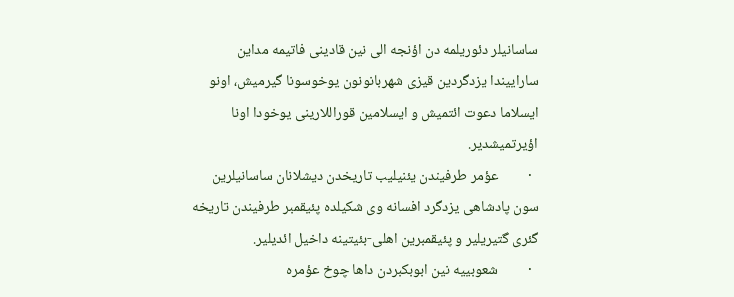ساسانیلر دئوریلمه دن اؤنجه الی نین قادینی فاتیمه مداین ساراییندا یزدگردین قیزی شهربانونون یوخوسونا گیرمیش، اونو ایسلاما دعوت ائتمیش و ایسلامین قوراللارینی یوخودا اونا اؤیرتمیشدیر.
  ·         عؤمر طرفیندن یئنیلیب تاریخدن دیشلانان ساسانیلرین سون پادشاهی یزدگرد افسانه وی شکیلده پئیقمبر طرفیندن تاریخه گئری گتیریلیر و پئیقمبرین اهلی-بئیتینه داخیل ائدیلیر.
  ·         شعوبییه نین ابوبکبردن داها چوخ عؤمره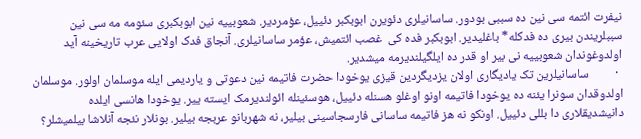نیفرت ائتمه سی نین ده سببی بودور. ساسانیلری دئویرن ابوبکبر دئییل، عؤمردیر. شعوبییه نین ابوبکبری سئومه مه سی نین سببلریندن بیری ده فدکله* باغلیدیر. ابوبکبر فده کی  غصب ائتمیش، عؤمر ساسانیلری. آنجاق فدک اولایی عرب تاریخینه آید اولدوغوندان شعوبییه نی بیر او قدر ده ایلگیلندیرمه میشدیر.
  ·         ساسانیلرین تک یادیگاری اولان یزدیگردین قیزی یوخودا حضرت فاتیمه نین دعوتی و یاردیمی ایله موسلمان اولور. موسلمان اولدوقدان سونرا یئنه ده یوخودا فاتیمه اونو اوغلو هسنله دئییل، هوسئینله ائولندیرمک ایسته ییر. یوخودا هانسی ایلده دانیشدیقلاری دا بللی دئییل. اونکو نه هز فاتیمه ساسانی فارسجاسینی بیلیر، نه شهربانو عربجه بیلیر. بونلار نئجه آنلاشا بیلمیشلر؟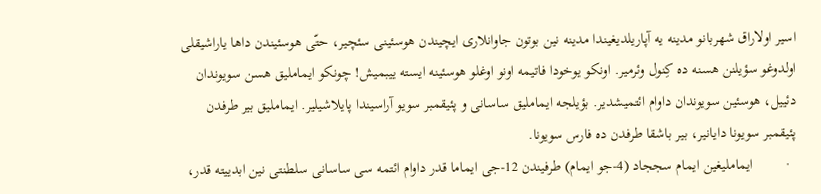اسیر اولاراق شهربانو مدینه یه آپاریلدیغیندا مدینه نین بوتون جاوانلاری ایچیندن هوسئینی سئچیر، حتّی هوسئیندن داها یاراشیقلی اولدوغو سؤیلنن هسنه ده کِنول وئرمیر. اونکو یوخودا فاتیمه اونو اوغلو هوسئینه ایسته ییبمیش! چونکو ایماملیق هسن سویوندان دئییل، هوسئین سویوندان داوام ائتمیشدیر. بؤیلجه ایماملیق ساسانی و پئیقمبر سویو آراسیندا پایلاشیلیر. ایماملیق بیر طرفدن پئیقمبر سویونا دایانیر، بیر باشقا طرفدن ده فارس سویونا.
  ·         ایماملیغین ایمام سججاد (4-جو ایمام) طرفیندن 12-جی ایماما قدر داوام ائتمه سی ساسانی سلطنتی نین ابدییته قدر،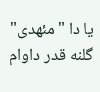یا دا "مئهدی" گلنه قدر داوام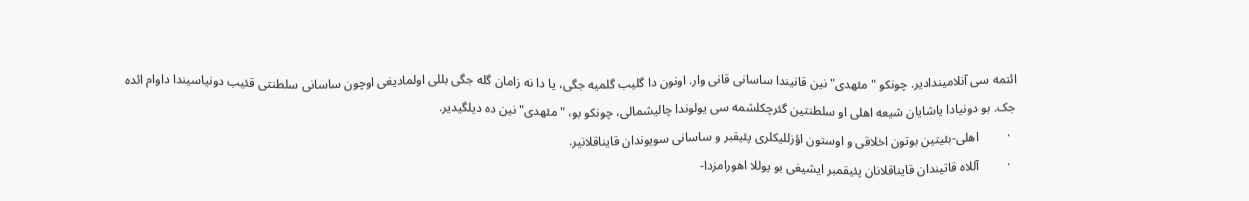ائتمه سی آنلامیندادیر. چونکو "مئهدی"نین قانیندا ساسانی قانی وار. اونون دا گلیب گلمیه جگی، یا دا نه زامان گله جگی بللی اولمادیغی اوچون ساسانی سلطنتی قئیب دونیاسیندا داوام ائده جک. بو دونیادا یاشایان شیعه اهلی او سلطنتین گئرچکلشمه سی یولوندا چالیشمالی، چونکو بو، "مئهدی" نین ده دیلگیدیر.
  ·         اهلی-بئیتین بوتون اخلاقی و اوستون اؤزللیکلری پئیقبر و ساسانی سویوندان قایناقلانیر.
  ·         آللاه قاتیندان قایناقلانان پئیقمبر ایشیغی بو یوللا اهورامزدا-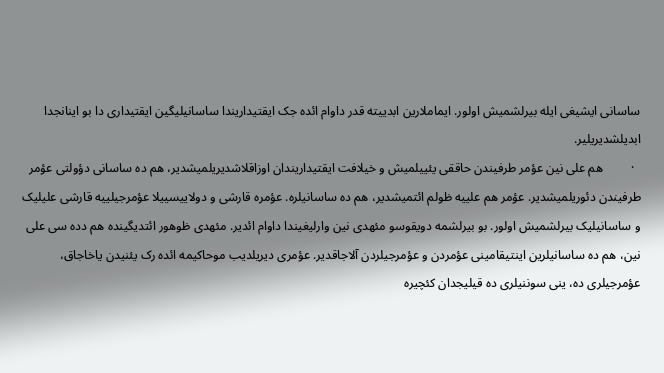ساسانی ایشیغی ایله بیرلشمیش اولور. ایماملارین ابدییته قدر داوام ائده جک ایقتیداریندا ساسانیلیگین ایقتیداری دا بو اینانجدا ابدیلشدیریلیر.
  ·         هم علی نین عؤمر طرفیندن حاققی یئییلمیش و خیلافت ایقتیداریندان اوزاقلاشدیریلمیشدیر، هم ده ساسانی دؤولتی عؤمر طرفیندن دئوریلمیشدیر. عؤمر هم علییه ظولم ائتمیشدیر، هم ده ساسانیلره. عؤمره قارشی و دولاییسییلا عؤمرجیلییه قارشی علیلیک و ساسانیلیک بیرلشمیش اولور. بو بیرلشمه دویقوسو مئهدی نین وارلیغیندا داوام ائدیر. مئهدی ظوهور ائتدیگینده هم دده سی علی نین، هم ده ساسانیلرین اینتیقامینی عؤمردن و عؤمرجیلردن آلاجاقدیر. عؤمری دیریلدیب موحاکیمه ائده رک یئنیدن یاخاجاق، عؤمرجیلری ده، ینی سوننیلری ده قیلیجدان کئچیره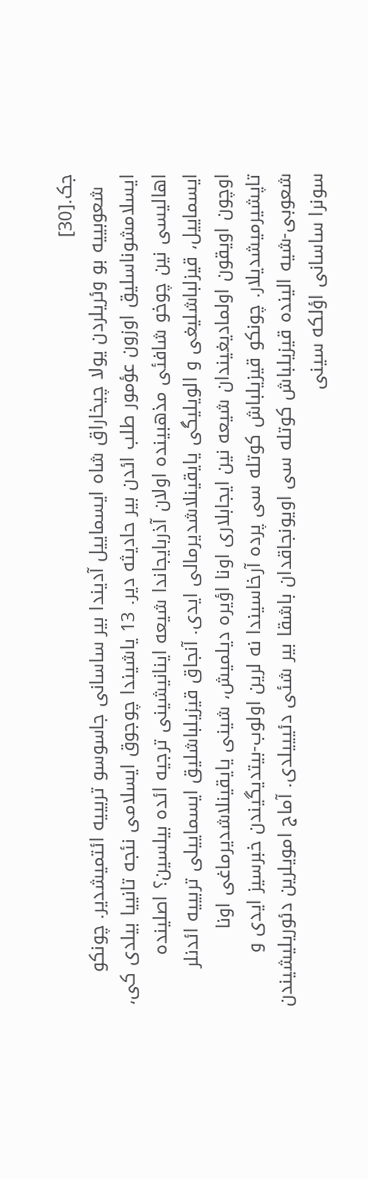جک.[30]
  شعوبییه بو وئریلردن یولا چیخاراق شاه ایسماییل آدیندا بیر ساسانی جاسوسو تربییه ائتمیشدیر. چونکو ایسلامشوناسلیق اوزون عؤمور طلب ائدن بیر حادیثه دیر. 13 یاشیندا چوجوق ایسلامی نئجه تانییا بیلدی کی، اهالیسی نین چوخو شافئی مذهبینده اولان آذربایجاندا شیعه اینانیشینی ترجیه ائده بیلسین؟ اصلینده ایسماییل، قیزلباشلیغی و الویلیگی یایقینلاشدیرمالی ایدی. آنجاق قیزیلباشلیق ایسماییلی تربییه ائدنلر اوچون اویقون اولمادیغیندان شیعه نین ایجابلاری اونا اؤیره دیلمیش، شینی یایقینلاشدیرماغی اونا تاپشیرمیشدیلار. چونکو قیزیلباش کوتله سی پرده آرخاسیندا نه لرین اولوب-بیتدیگیندن خبرسیز ایدی و شعوبی-شیه الینده قیزیلباش کوتله سی اویونجاقدان باشقا بیر شئی دئیییلدی. آماج امویلرین دئوریلیشیندن سونرا ساسانی اؤلکه سینی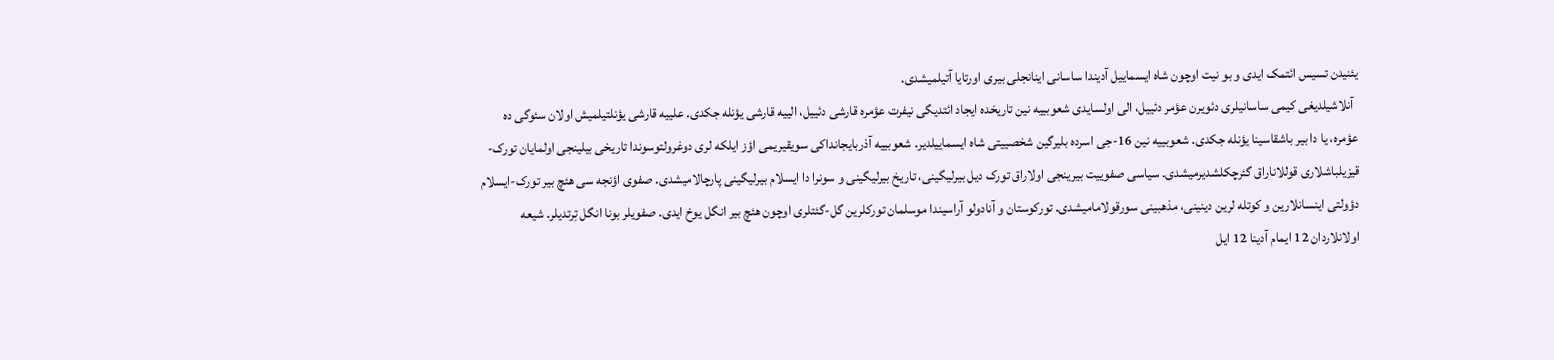یئنیدن تسیس ائتمک ایدی و بو نیت اوچون شاه ایسماییل آدیندا ساسانی اینانجلی بیری اورتایا آتیلمیشدی.
  آنلاشیلدیغی کیمی ساسانیلری دئویرن عؤمر دئییل، الی اولسایدی شعوبییه نین تاریخده ایجاد ائتدیگی نیفرت عؤمره قارشی دئییل، الییه قارشی یؤنله جکدی. علییه قارشی یؤنلتیلمیش اولان سئوگی ده عؤمره، یا دا بیر باشقاسینا یؤنله جکدی. شعوبییه نین 16-جی اسرده بلیرگین شخصییتی شاه ایسماییلدیر. شعوبییه آذربایجانداکی سویقیریمی اؤز ایلکه لری دوغرولتوسوندا تاریخی بیلینجی اولمایان تورک-قیزیلباشلاری قوللاناراق گئرچکلشدیرمیشدی. سیاسی صفوییت بیرینجی اولاراق تورک دیل بیرلیگینی، تاریخ بیرلیگینی و سونرا دا ایسلام بیرلیگینی پارچالامیشدی. صفوی اؤنجه سی هئچ بیر تورک-ایسلام دؤولتی اینسانلارین و کوتله لرین دینینی، مذهبینی سورقولامامیشدی. تورکوستان و آنادولو آراسیندا موسلمان تورکلرین گل-گئتلری اوچون هئچ بیر انگل یوخ ایدی. صفویلر بونا انگل تِرتدیلر. شیعه اولانلاردان 12 ایمام آدینا 12 ایل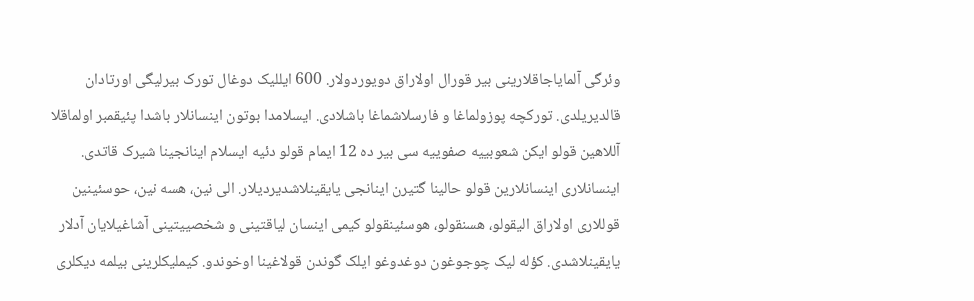وئرگی آلمایاجاقلارینی بیر قورال اولاراق دویوردولار. 600 ایللیک دوغال تورک بیرلیگی اورتادان قالدیریلدی. تورکچه پوزولماغا و فارسلاشماغا باشلادی. ایسلامدا بوتون اینسانلار باشدا پئیقمبر اولماقلا آللاهین قولو ایکن شعوبییه صفوییه سی بیر ده 12 ایمام قولو دئیه ایسلام اینانجینا شیرک قاتدی. اینسانلاری اینسانلارین قولو حالینا گتیرن اینانجی یایقینلاشدیردیلار. الی نین، هسه نین، حوسئینین قوللاری اولاراق الیقولو، هسنقولو، هوسئینقولو کیمی اینسان لیاقتینی و شخصییتینی آشاغیلایان آدلار یایقینلاشدی. کؤله لیک چوجوغون دوغدوغو ایلک گوندن قولاغینا اوخوندو. کیملیکلرینی بیلمه دیکلری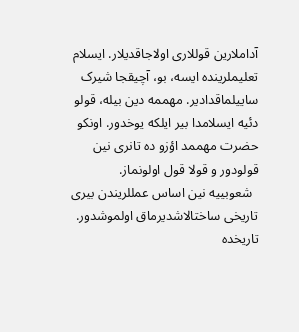آداملارین قوللاری اولاجاقدیلار. ایسلام تعلیملرینده ایسه، بو، آچیقجا شیرک ساییلماقدادیر. مهممه دین بیله، قولو دئیه ایسلامدا بیر ایلکه یوخدور. اونکو حضرت مهممد اؤزو ده تانری نین قولودور و قولا قول اولونماز.
  شعوبییه نین اساس عمللریندن بیری تاریخی ساختالاشدیرماق اولموشدور. تاریخده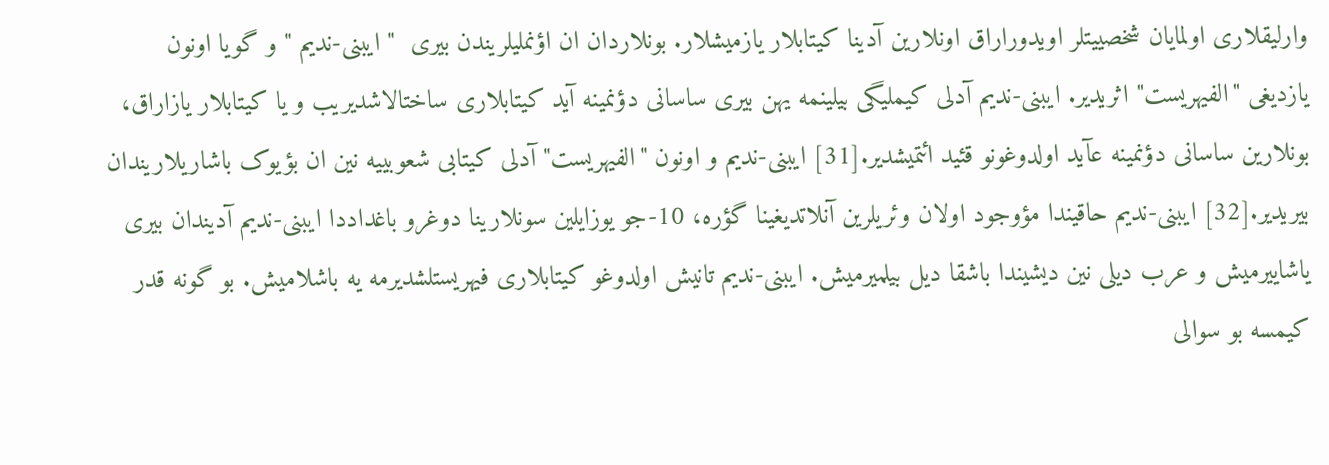وارلیقلاری اولمایان شخصییتلر اویدوراراق اونلارین آدینا کیتابلار یازمیشلار. بونلاردان ان اؤنملیلریندن بیری  " ایبنی-ندیم " و گویا اونون یازدیغی "الفیهریست" اثریدیر. ایبنی-ندیم آدلی کیملیگی بیلینمه یهن بیری ساسانی دؤنمینه آید کیتابلاری ساختالاشدیریب و یا کیتابلار یازاراق، بونلارین ساسانی دؤنمینه عآید اولدوغونو قئید ائتمیشدیر.[31] ایبنی-ندیم و اونون "الفیهریست" آدلی کیتابی شعوبییه نین ان بؤیوک باشاریلاریندان بیریدیر.[32] ایبنی-ندیم حاقیندا مؤوجود اولان وئریلرین آنلاتدیغینا گؤره، 10-جو یوزایلین سونلارینا دوغرو باغداددا ایبنی-ندیم آدیندان بیری یاشاییرمیش و عرب دیلی نین دیشیندا باشقا دیل بیلمیرمیش. ایبنی-ندیم تانیش اولدوغو کیتابلاری فیهریستلشدیرمه یه باشلامیش. بو گونه قدر کیمسه بو سوالی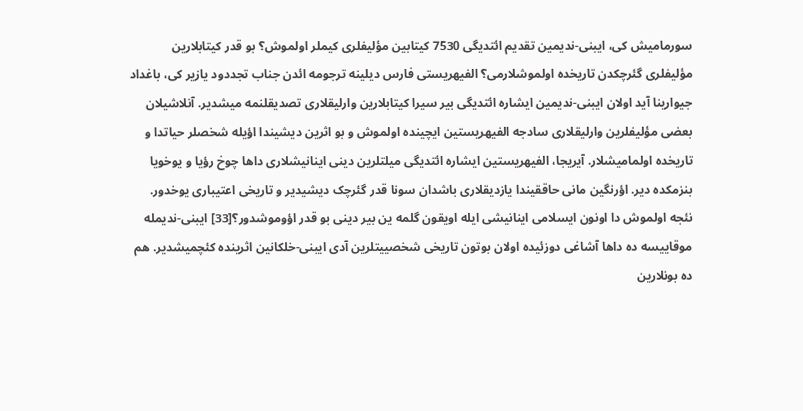سورمامیش کی، ایبنی-ندیمین تقدیم ائتدیگی 7530 کیتابین مؤلیفلری کیملر اولموش؟ بو قدر کیتابلارین مؤلیفلری گئرچکدن تاریخده اولموشلارمی؟ الفیهریستی فارس دیلینه ترجومه ائدن جناب تجددود یازیر کی، باغداد جیوارینا آید اولان ایبنی-ندیمین ایشاره ائتدیگی بیر سیرا کیتابلارین وارلیقلاری تصدیقلنمه میشدیر. آنلاشیلان بعضی مؤلیفلرین وارلیقلاری سادجه الفیهریستین ایچینده اولموش و بو اثرین دیشیندا اؤیله شخصلر حیاتدا و تاریخده اولمامیشلار. آیریجا، الفیهریستین ایشاره ائتدیگی میلتلرین دینی اینانیشلاری داها چوخ رؤیا و یوخویا بنزمکده دیر. اؤرنگین مانی حاققیندا یازدیقلاری باشدان سونا قدر گئرچک دیشیدیر و تاریخی اعتیباری یوخدور. نئجه اولموش دا اونون ایسلامی اینانیشی ایله اویقون گلمه ین بیر دینی بو قدر اؤوموشدور؟[33] ایبنی-ندیمله موقاییسه ده داها آشاغی دوزئیده اولان بوتون تاریخی شخصییتلرین آدی ایبنی-خلکانین اثرینده کئچمیشدیر. هم ده بونلارین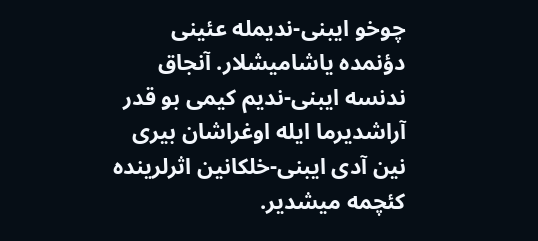چوخو ایبنی-ندیمله عئینی دؤنمده یاشامیشلار. آنجاق ندنسه ایبنی-ندیم کیمی بو قدر آراشدیرما ایله اوغراشان بیری نین آدی ایبنی-خلکانین اثرلرینده کئچمه میشدیر.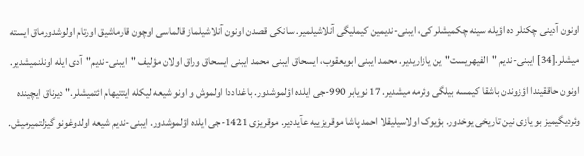اونون آدینی چکنلر ده اؤیله سینه چکمیشلر کی، ایبنی-ندیمین کیملیگی آنلاشیلمیر. سانکی قصدن اونون آنلاشیلماز قالماسی اوچون قارماشیق اورتام اولوشدورماق ایسته میشلر.[34] ایبنی-ندیم "الفیهریست"ین یازاریدیر. محمد ایبنی ابویعقوب، ایسحاق ایبنی محمد ایبنی ایسحاق وراق اولان مؤلیف "ایبنی-ندیم"  آدی ایله اونلنمیشدیر. اونون حاققیندا اؤزوندن باشقا کیمسه بیلگی وئرمه میشدیر. 17 نویابر 990-جی ایلده اؤلموشدور. باغداددا اولموش و اونو شیعه لیکله ایتتیهام ائتمیشلر." دیرناق ایچینده وئردیگیمیز بو یازی نین تاریخی یوخدور. بؤیوک اولاسیلیقلا احمد پاشا موقریزییه عآیددیر. موقریزی 1421-جی ایلده اؤلموشدور. ایبنی-ندیم شیعه اولدوغونو گیزلتمیرمیش.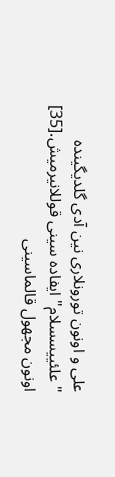علی و اونون تورونلاری نین آدی گلدیگینده "علئییسسلام" ایفاده سینی قوللانیرمیش.[35] اونون مجهول قالماسینی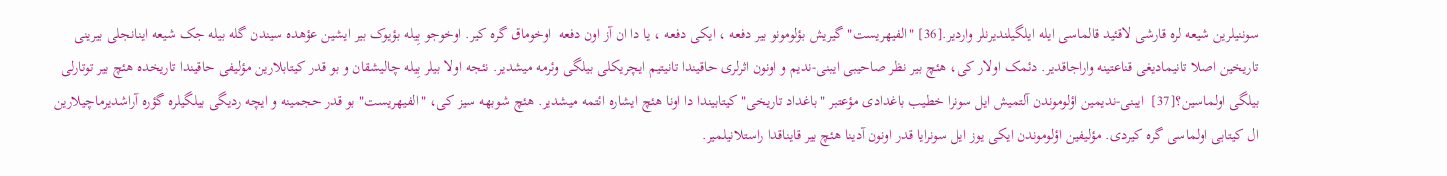سوننیلرین شیعه لره قارشی لاقئید قالماسی ایله ایلگیلندیرنلر واردیر.[36] "الفیهریست" گیریش بؤلومونو بیر دفعه ، ایکی دفعه ، یا دا ان آز اون دفعه  اوخوماق گره کیر. اوخوجو بِیله بؤیوک بیر ایشین عؤهده سیندن گله بیله جک شیعه اینانجلی بیرینی تاریخین اصلا تانیمادیغی قناعتینه واراجاقدیر. دئمک اولار کی، هئچ بیر نظر صاحیبی ایبنی-ندیم و اونون اثرلری حاقیندا تانیتیم ایچریکلی بیلگی وئرمه میشدیر. نئجه اولا بیلر بِیله چالیشقان و بو قدر کیتابلارین مؤلیفی حاقیندا تاریخده هئچ بیر توتارلی بیلگی اولماسین؟[37]  ایبنی-ندیمین اؤلوموندن آلتمیش ایل سونرا خطیب باغدادی مؤعتبر "باغداد تاریخی" کیتابیندا دا اونا هئچ ایشاره ائتمه میشدیر. هئچ شوبهه سیز کی، "الفیهریست" بو قدر حجمینه و ایچه ردیگی بیلگیلره گؤره آراشدیرماچیلارین ال کیتابی اولماسی گره کیردی. مؤلیفین اؤلوموندن ایکی یوز ایل سونرایا قدر اونون آدینا هئچ بیر قایناقدا راستلانیلمیر.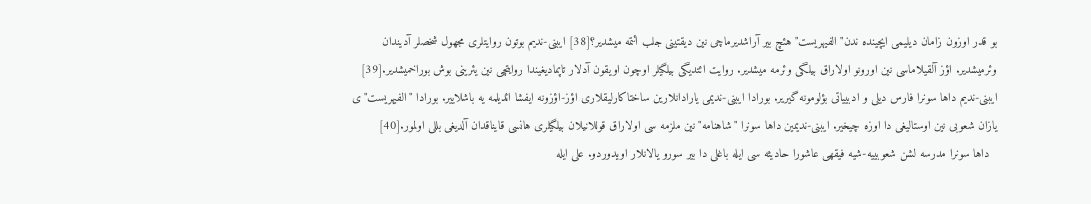بو قدر اوزون زامان دیلیمی ایچینده ندن" الفیهریست" هئچ بیر آراشدیرماچی نین دیقتینی جلب ائتمه میشدیر؟[38] ایبنی-ندیم بوتون روایتلری مجهول شخصلر آدیندان وئرمیشدیر. اؤز آلقیلاماسی نین اورونو اولاراق بیلگی وئرمه میشدیر. روایت ائتدیگی بیلگیلر اوچون اویقون آدلار تاپمادیغیندا روایتچی نین یئرینی بوش بوراخمیشدیر.[39] ایبنی-ندیم داها سونرا فارس دیلی و ادبییاتی بؤلومونه گیریر. بورادا ایبنی-ندیمی یارادانلارین ساختاکارلیقلاری اؤز-اؤزونه ایفشا ائدیلمه یه باشلاییر. بورادا "الفیهریست"ی یازان شعوبی نین اوستالیغی دا اوزه چیخیر. ایبنی-ندیمین داها سونرا "شاهنامه"نین ملزمه سی اولاراق قوللانیلان بیلگیلری هانسی قایناقدان آلدیغی بللی اولمور.[40]
  داها سونرا مدرسه لشن شعوبییه-شیه فیقهی عاشورا حادیثه سی ایله باغلی دا بیر سورو یالانلار اویدوردو. علی ایله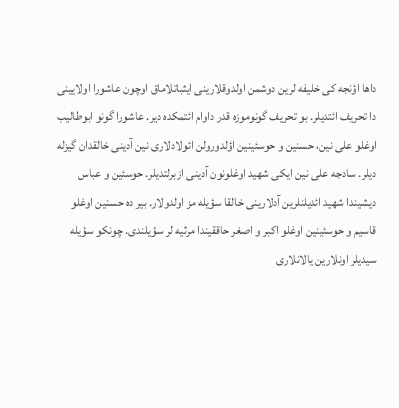داها اؤنجه کی خلیفه لرین دوشمن اولدوقلارینی ایثباتلاماق اوچون عاشورا اولایینی دا تحریف ائتدیلر. بو تحریف گونوموزه قدر داوام ائتمکده دیر. عاشورا گونو ابوطالیب اوغلو علی نین، حسنین و حوسئینین اؤلدورولن ائولادلاری نین آدینی خالقدان گیزله دیلر. سادجه علی نین ایکی شهید اوغلونون آدینی ازبرلتدیلر. حوسئین و عباس دیشیندا شهید ائدیلنلرین آدلارینی خالقا سؤیله مز اولدولار. بیر ده حسنین اوغلو قاسیم و حوسئینین اوغلو اکبر و اصغر حاققیندا مرثیه لر سؤیلندی. چونکو سؤیله سیدیلر اونلارین یالانلاری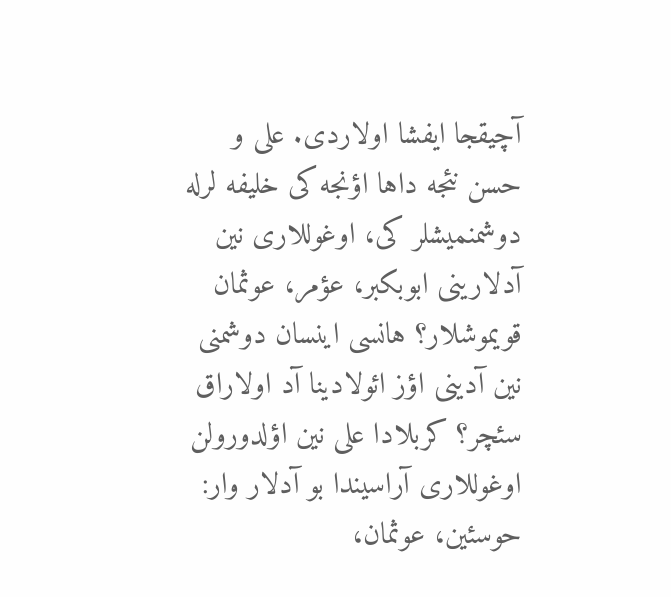آچیقجا ایفشا اولاردی. علی و حسن نئجه داها اؤنجه کی خلیفه لرله دوشمنمیشلر کی، اوغوللاری نین آدلارینی ابوبکبر، عؤمر، عوثمان قویموشلار؟ هانسی اینسان دوشمنی نین آدینی اؤز ائولادینا آد اولاراق سئچر؟ کربلادا علی نین اؤلدورولن اوغوللاری آراسیندا بو آدلار وار: حوسئین، عوثمان،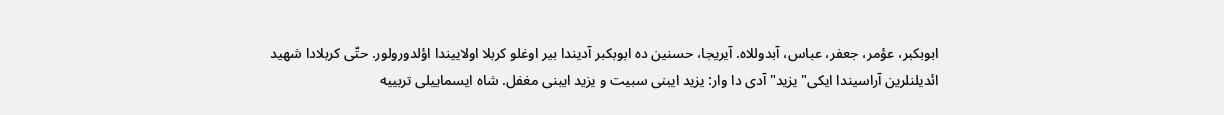ابوبکبر، عؤمر، جعفر، عباس، آبدوللاه. آیریجا، حسنین ده ابوبکبر آدیندا بیر اوغلو کربلا اولاییندا اؤلدورولور. حتّی کربلادا شهید ائدیلنلرین آراسیندا ایکی" یزید" آدی دا وار: یزید ایبنی سبیت و یزید ایبنی مغفل. شاه ایسماییلی تربییه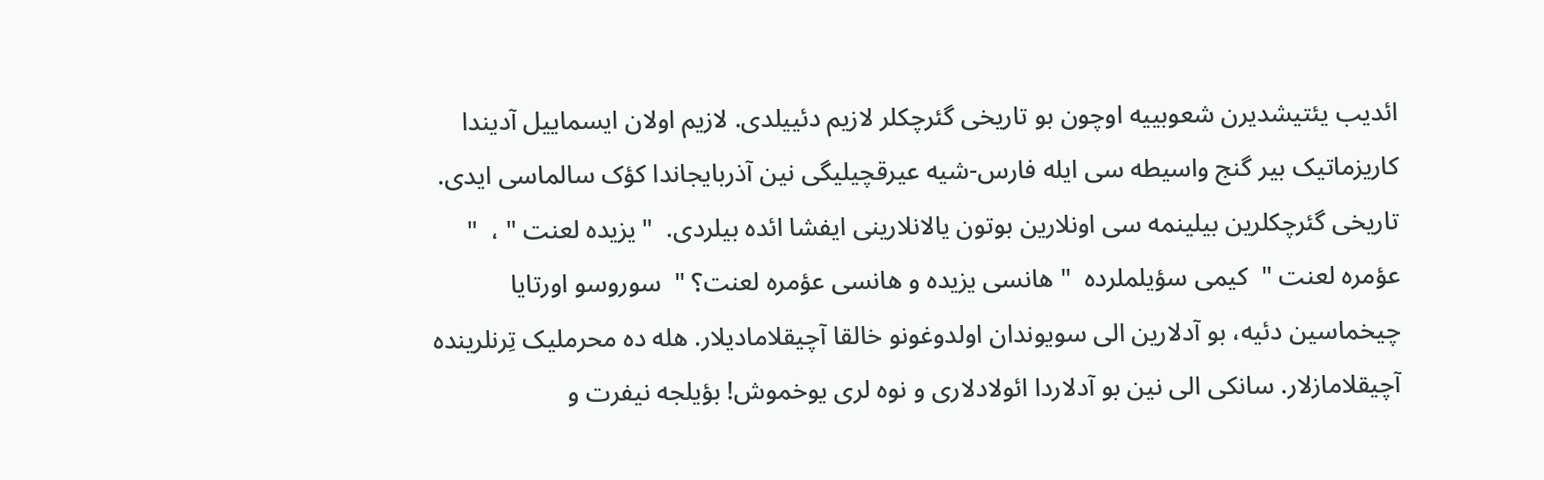ائدیب یئتیشدیرن شعوبییه اوچون بو تاریخی گئرچکلر لازیم دئییلدی. لازیم اولان ایسماییل آدیندا کاریزماتیک بیر گنج واسیطه سی ایله فارس-شیه عیرقچیلیگی نین آذربایجاندا کؤک سالماسی ایدی. تاریخی گئرچکلرین بیلینمه سی اونلارین بوتون یالانلارینی ایفشا ائده بیلردی.  " یزیده لعنت " ،  " عؤمره لعنت "  کیمی سؤیلملرده  " هانسی یزیده و هانسی عؤمره لعنت؟ "  سوروسو اورتایا چیخماسین دئیه، بو آدلارین الی سویوندان اولدوغونو خالقا آچیقلامادیلار. هله ده محرملیک تِرنلرینده آچیقلامازلار. سانکی الی نین بو آدلاردا ائولادلاری و نوه لری یوخموش! بؤیلجه نیفرت و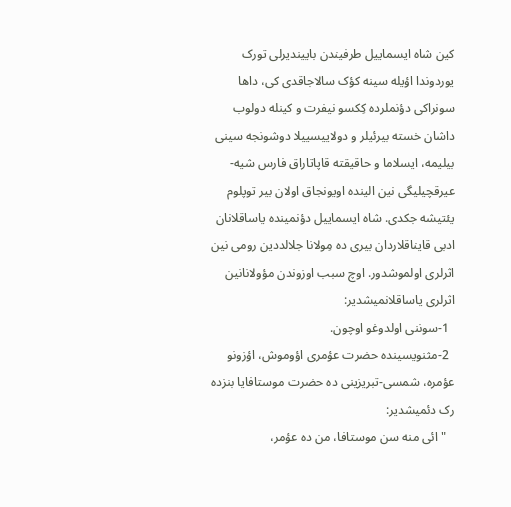کین شاه ایسماییل طرفیندن باییندیرلی تورک یوردوندا اؤیله سینه کؤک سالاجاقدی کی، داها سونراکی دؤنملرده کِکسو نیفرت و کینله دولوب داشان خسته بیرئیلر و دولاییسییلا دوشونجه سینی بیلیمه، ایسلاما و حاقیقته قاپاتاراق فارس شیه-عیرقچیلیگی نین الینده اویونجاق اولان بیر توپلوم یئتیشه جکدی. شاه ایسماییل دؤنمینده یاساقلانان ادبی قایناقلاردان بیری ده مِولانا جلالددین رومی نین اثرلری اولموشدور. اوچ سبب اوزوندن مؤولانانین اثرلری یاساقلانمیشدیر:
  1-سوننی اولدوغو اوچون.
  2-مثنویسینده حضرت عؤمری اؤوموش، اؤزونو عؤمره، شمسی-تبریزینی ده حضرت موستافایا بنزده رک دئمیشدیر:
   " ائی منه سن موستافا، من ده عؤمر،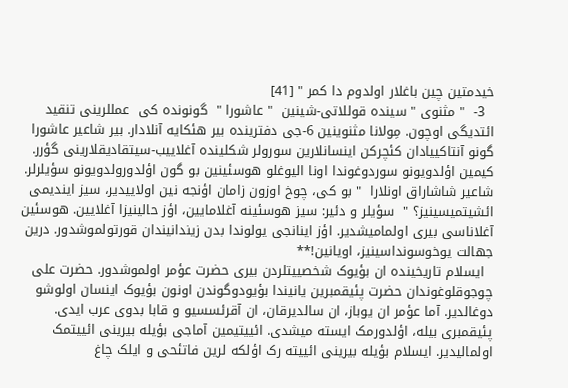خیدمتین چین باغلار اولدوم دا کمر " [41]
  3-  " مثنوی " سینده قوللاتی-شینین  " عاشورا "  گونونده کی  عمللرینی تنقید ائتدیگی اوچون. مِولانا مثنوینین 6-جی دفترینده بیر هئکایه آنلادار. بیر شاعیر عاشورا گونو آنتاکییادان کئچرکن اینسانلارین سورولر شکلینده آغلاییب-سیتقادیقلارینی گؤرر. کیمین اؤلدویونو سوردوغوندا اونا الیوغلو هوسئینین بو گون اؤلدورولدویونو سؤیلرلر. شاعیر شاشاراق اونلارا  " بو کی، چوخ اوزون زامان اؤنجه نین اولاییدیر، سیز ایندیمی ائشیتمیسینیز؟ "  سؤیلر و دئیر: سیز هوسئینه آغلامایین، اؤز حالینیزا آغلایین. هوسئین آغلاناسی بیری اولمامیشدیر. اؤز اینانجی یولوندا بدن زیندانیندان قورتولموشدور. درین جهالت یوخوسونداسینیز، اویانین!**
  ایسلام تاریخینده ان بؤیوک شخصییتلردن بیری حضرت عؤمر اولموشدور. حضرت علی چوجوقلوغوندان حضرت پئیقمبرین یانیندا بؤیودوگوندن اونون بؤیوک اینسان اولوشو دوغالدیر. آما عؤمر ان یوباز، ان سالدیرقان، ان آقرئسسیو و قابا بدوی عرب ایدی. پئیقمبری بیله، اؤلدورمک ایسته میشدی. ائییتیمین آماجی بؤیله بیرینی ائییتمک اولمالیدیر. ایسلام بؤیله بیرینی ائییته رک اؤلکه لرین فاتئحی و ایلک چاغ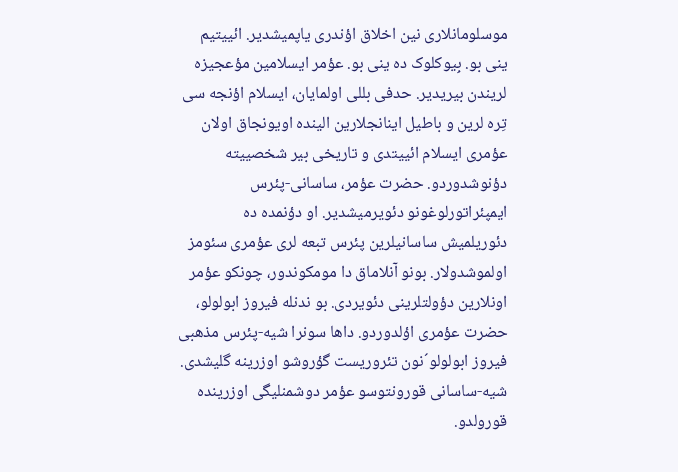موسلومانلاری نین اخلاق اؤندری یاپمیشدیر. ائییتیم ینی بو. بِیوکلوک ده ینی بو. عؤمر ایسلامین مؤعجیزه لریندن بیریدیر. حدفی بللی اولمایان، ایسلام اؤنجه سی تِره لرین و باطیل اینانجلارین الینده اویونجاق اولان عؤمری ایسلام ائییتدی و تاریخی بیر شخصییته دؤنوشدوردو. حضرت عؤمر، ساسانی-پئرس ایمپئراتورلوغونو دئویرمیشدیر. او دؤنمده ده دئوریلمیش ساسانیلرین پئرس تبعه لری عؤمری سئومز اولموشدولار. بونو آنلاماق دا مومکوندور، چونکو عؤمر اونلارین دؤولتلرینی دئویردی. بو ندنله فیروز ابولولو، حضرت عؤمری اؤلدوردو. داها سونرا شیه-پئرس مذهبی فیروز ابولولو´نون تئروریست گؤروشو اوزرینه گلیشدی. شیه-ساسانی قورونتوسو عؤمر دوشمنلیگی اوزرینده قورولدو.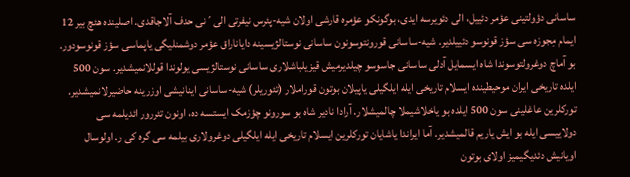ساسانی دؤولتینی عؤمر دئییل، الی دئویرسه ایدی، بوگونکو عؤمره قارشی اولان شیه-پئرس نیفرتی الی´نی حدف آلاجاقدی. اصلینده هئچ بیر 12 ایمام مِجوزه سی سؤز قونوسو دئییلدیر. شیه-ساسانی قورونتوسونون ساسانی نوستالژیسینه دایاناراق عؤمر دوشمنلیگی یاپماسی سؤز قونوسودور. بو آماچ دوغرولتوسوندا شاه ایسمایل آدلی ساسانی جاسوسو چیلدیرمیش قیزیلباشلاری ساسانی نوستالژیسی یولوندا قوللانمیشدیر. سون 500 ایلده تاریخی ایران موحیطینده ایسلام تاریخی ایله ایلگیلی یاپیلان بوتون قوراملار (تئوریلر) شیه-ساسانی اینانیشی اوزرینه حاضیرلانمیشدیر. تورکلرین عاغلینی سون 500 ایلده بو یاخلاشیملا چالمیشلار. آرادا نادیر شاه بو سورونو چؤزمک ایستسه ده، اونون تئررور ائدیلمه سی دولاییسی ایله بو ایش یاریم قالمیشدیر. آما ایراندا یاشایان تورکلرین ایسلام تاریخی ایله ایلگیلی دوغرولاری بیلمه سی گره کی ر. اولوسال اویانیش دئدیگیمیز اولای بوتون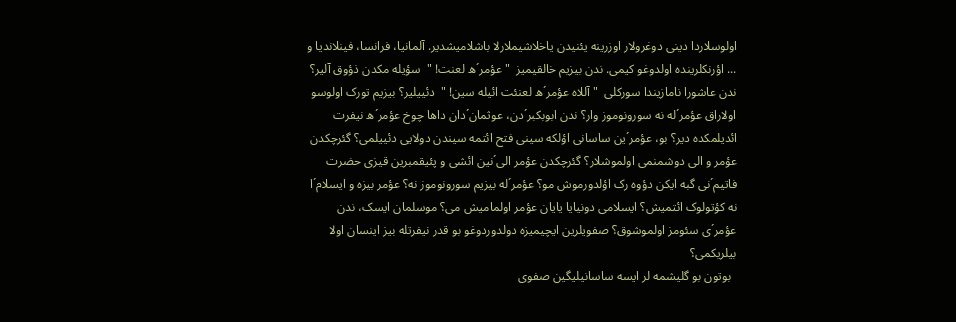اولوسلاردا دینی دوغرولار اوزرینه یئنیدن یاخلاشیملارلا باشلامیشدیر. آلمانیا، فرانسا، فینلاندیا و ... اؤرنکلرینده اولدوغو کیمی. ندن بیزیم خالقیمیز  " عؤمر´ه لعنت! "  سؤیله مکدن ذؤوق آلیر؟ ندن عاشورا نامازیندا سورکلی  " آللاه عؤمر´ه لعنئت ائیله سین! "  دئییلیر؟ بیزیم تورک اولوسو اولاراق عؤمر´له نه سورونوموز وار؟ ندن ابوبکبر´دن، عوثمان´دان داها چوخ عؤمر´ه نیفرت ائدیلمکده دیر؟ بو، عؤمر´ین ساسانی اؤلکه سینی فتح ائتمه سیندن دولایی دئییلمی؟ گئرچکدن عؤمر و الی دوشمنمی اولموشلار؟ گئرچکدن عؤمر الی´نین ائشی و پئیقمبرین قیزی حضرت فاتیم´نی گبه ایکن دؤوه رک اؤلدورموش مو؟ عؤمر´له بیزیم سورونوموز نه؟ عؤمر بیزه و ایسلام´ا نه کؤتولوک ائتمیش؟ ایسلامی دونیایا یایان عؤمر اولمامیش می؟ موسلمان ایسک، ندن عؤمر´ی سئومز اولموشوق؟ صفویلرین ایچیمیزه دولدوردوغو بو قدر نیفرتله بیز اینسان اولا بیلریکمی؟
  بوتون بو گلیشمه لر ایسه ساسانیلیگین صفوی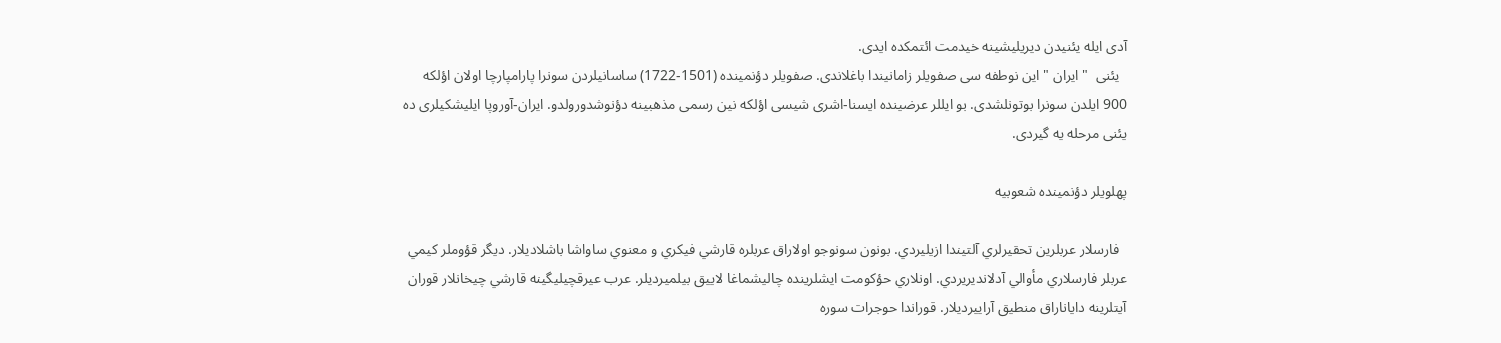آدی ایله یئنیدن دیریلیشینه خیدمت ائتمکده ایدی.
  یئنی  " ایران " این نوطفه سی صفویلر زامانیندا باغلاندی. صفویلر دؤنمینده (1501-1722) ساسانیلردن سونرا پارامپارچا اولان اؤلکه 900 ایلدن سونرا بوتونلشدی. بو ایللر عرضینده ایسنا-اشری شیسی اؤلکه نین رسمی مذهبینه دؤنوشدورولدو. ایران-آوروپا ایلیشکیلری ده یئنی مرحله یه گیردی.

پهلویلر دؤنمینده شعوبیه

  فارسلار عربلرين تحقيرلري آلتيندا ازيليردي. بونون سونوجو اولاراق عربلره قارشي فيکري و معنوي ساواشا باشلاديلار. ديگر قؤوملر کيمي عربلر فارسلاري مأوالي آدلانديريردي. اونلاري حؤکومت ايشلرينده چاليشماغا لاييق بيلميرديلر. عرب عيرقچيليگينه قارشي چيخانلار قوران آيتلرينه داياناراق منطيق آراييرديلار. قوراندا حوجرات سوره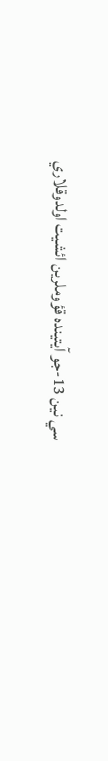سي نين 13-جو آيتينده قؤوملرين ائشيت اولدوقلاري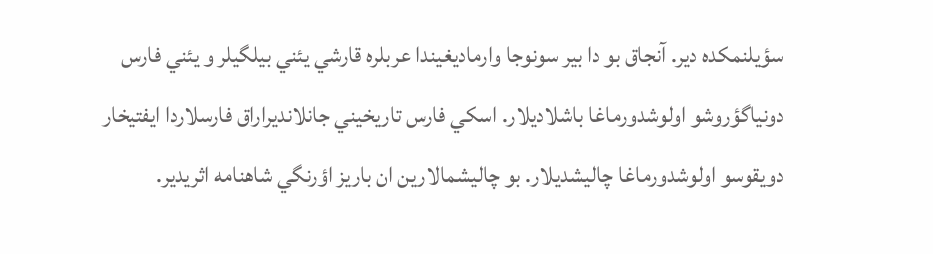سؤيلنمکده دير. آنجاق بو دا بير سونوجا وارماديغيندا عربلره قارشي يئني بيلگيلر و يئني فارس دونياگؤروشو اولوشدورماغا باشلاديلار. اسکي فارس تاريخيني جانلانديراراق فارسلاردا ايفتيخار دويقوسو اولوشدورماغا چاليشديلار. بو چاليشمالارين ان باريز اؤرنگي شاهنامه اثريدير.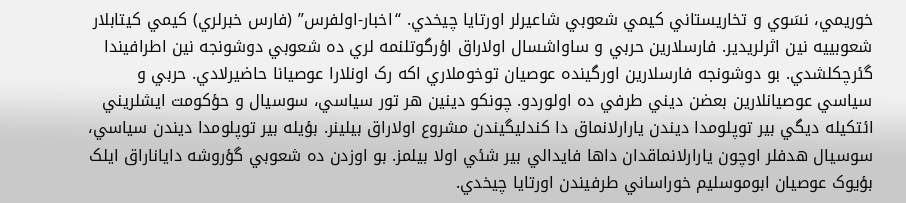خوريمي، نسَوي و تخاريستاني کيمي شعوبي شاعيرلر اورتايا چيخدي. “اخبار-اولفرس” (فارس خبرلري) کيمي کيتابلار شعوبييه نين اثرلريدير. فارسلارين حربي و ساواشسال اولاراق اؤرگوتلنمه لري ده شعوبي دوشونجه نين اطرافيندا گئرچکلشدي. بو دوشونجه فارسلارين اورگينده عوصيان توخوملاري اکه رک اونلارا عوصيانا حاضيرلادي. حربي و سياسي عوصيانلارين بعضن ديني طرفي ده اولوردو. چونکو دينين هر تور سياسي، سوسيال و حؤکومت ايشلريني ائتکيله ديگي بير توپلومدا ديندن يارارلانماق دا کندليگيندن مشروع اولاراق بيلينر. بؤيله بير توپلومدا ديندن سياسي، سوسيال هدفلر اوچون يارارلانماقدان داها فايدالي بير شئي اولا بيلمز. بو اوزدن ده شعوبي گؤروشه داياناراق ايلک بؤيوک عوصيان ابوموسليم خوراساني طرفيندن اورتايا چيخدي.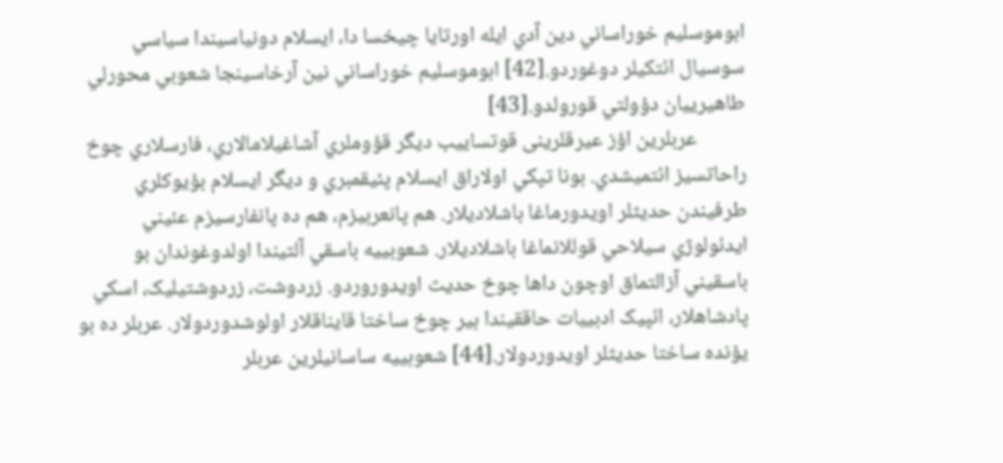ابوموسليم خوراساني دين آدي ايله اورتايا چيخسا دا، ايسلام دونياسيندا سياسي سوسيال ائتکيلر دوغوردو.[42] ابوموسليم خوراساني نين آرخاسينجا شعوبي محورلي طاهيرييان دؤولتي قورولدو.[43]
          عربلرين اؤز عيرقلرينی قوتساييب ديگر قؤوملري آشاغيلامالاري، فارسلاري چوخ راحاتسيز ائتميشدي. بونا تپکي اولاراق ايسلام پئيقمبري و ديگر ايسلام بؤيوکلري طرفيندن حدیثلر اويدورماغا باشلاديلار. هم پانعربيزم، هم ده پانفارسيزم عئيني ايدئولوژي سيلاحي قوللانماغا باشلاديلار. شعوبييه باسقي آلتيندا اولدوغوندان بو باسقيني آزالتماق اوچون داها چوخ حدیث اويدوروردو. زردوشت، زردوشتيليک، اسکي پادشاهلار، ائپيک ادبييات حاققيندا بير چوخ ساختا قايناقلار اولوشدوردولار. عربلر ده بو يؤنده ساختا حدیثلر اويدوردولار.[44] شعوبييه ساسانيلرين عربلر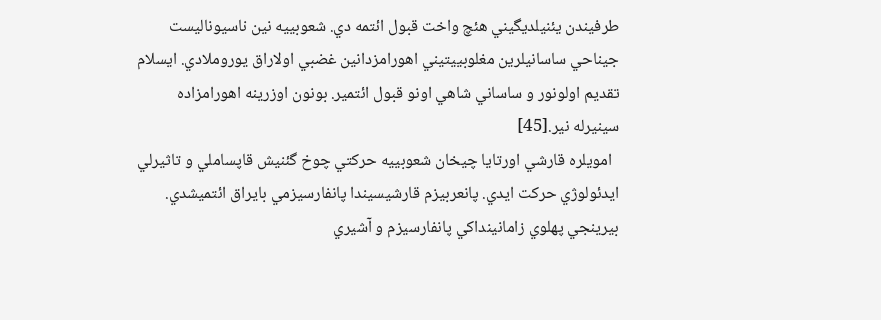طرفيندن يئنيلديگيني هئچ واخت قبول ائتمه دي. شعوبييه نين ناسيوناليست جيناحي ساسانيلرين مغلوبييتيني اهورامزدانين غضبي اولاراق يوروملادي. ايسلام تقديم اولونور و ساساني شاهي اونو قبول ائتمير. بونون اوزرينه اهورامزاده سينيرله نير.[45]
  امويلره قارشي اورتايا چيخان شعوبييه حرکتي چوخ گئنيش قاپساملي و تاثيرلي ايدئولوژي حرکت ايدي. پانعربيزم قارشيسيندا پانفارسيزمي بايراق ائتميشدي. بيرينجي پهلوي زامانينداکي پانفارسيزم و آشيري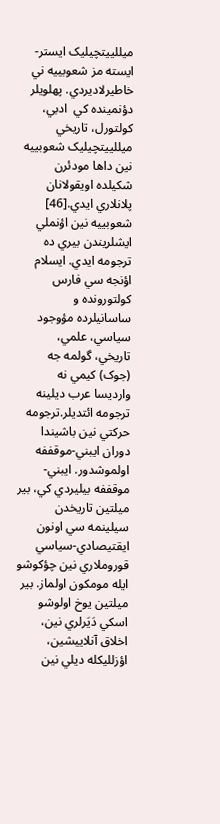ميللييتچيليک ايستر-ايسته مز شعوبييه ني خاطيرلاديردي. پهلويلر دؤنمينده کي  ادبي، کولتورل، تاريخي ميللييتچيليک شعوبييه نين داها مودئرن شکيلده اويقولانان پلانلاري ايدي.[46] شعوبييه نين اؤنملي ايشلريندن بيري ده ترجومه ايدي. ايسلام اؤنجه سي فارس کولتورونده و ساسانيلرده مؤوجود سياسي، علمي، تاريخي، گولمه جه  (جوک) کيمي نه وارديسا عرب ديلينه ترجومه ائتديلر.ترجومه حرکتي نين باشيندا دوران ايبني-موقففه اولموشدور. ايبني-موقففه بيليردي کي، بير ميلتين تاريخدن سيلينمه سي اونون ايقتيصادي-سياسي قوروملاري نين چؤکوشو ایله مومکون اولماز. بير ميلتين يوخ اولوشو اسکي دَيَرلري نين، اخلاق آنلاييشين، اؤزللیکله ديلي نين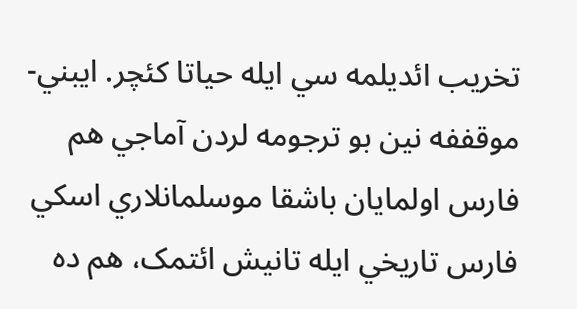تخريب ائديلمه سي ايله حياتا کئچر. ايبني-موقففه نين بو ترجومه لردن آماجي هم فارس اولمايان باشقا موسلمانلاري اسکي فارس تاريخي ايله تانيش ائتمک، هم ده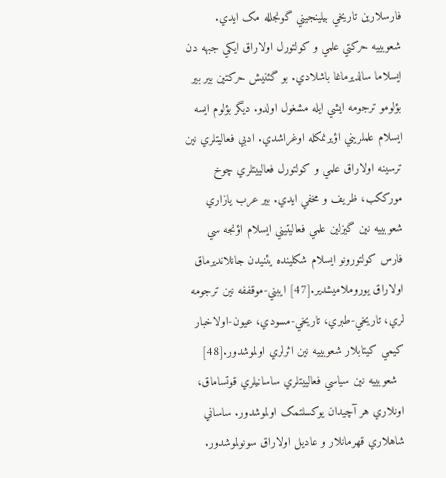فارسلارين تاريخي بيلينجيني گونجلله مک ايدي. شعوبييه حرکتي علمي و کولتورل اولاراق ايکي جبهه دن ايسلاما سالديرماغا باشلادي. بو گئنيش حرکتين بير بير بؤلومو ترجومه ايشي ايله مشغول اولدو. ديگر بؤلوم ايسه ايسلام علملريني اؤيرنمکله اوغراشدي. ادبي فعاليتلري نين ترسينه اولاراق علمي و کولتورل فعالييتلري چوخ مورککب، ظريف و مخفي ايدي. بير عرب يازاري شعوبييه نين گيزلين علمي فعاليتيني ايسلام اؤنجه سي فارس کولتورونو ايسلام شکلينده يئنيدن جانلانديرماق اولاراق يوروملاميشدير.[47] ايبني-موقففه نين ترجومه لري، تاريخي-طبري، تاريخي-مسودي، عيون-اولاخبار کيمي کيتابلار شعوبييه نين اثرلري اولموشدور.[48]
  شعوبييه نين سياسي فعالييتلري ساسانيلري قوتساماق، اونلاري هر آچيدان يوکسلتمک اولموشدور. ساساني شاهلاري قهرمانلار و عاديل اولاراق سونولموشدور.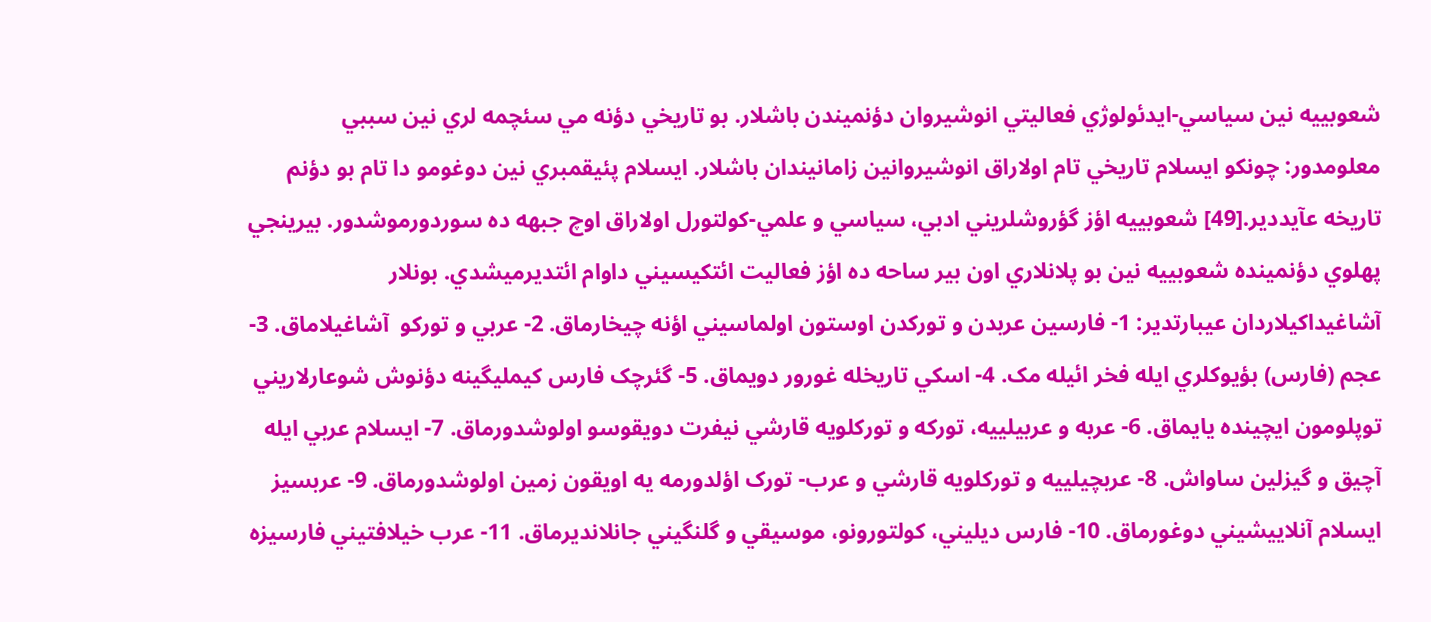شعوبييه نين سياسي-ايدئولوژي فعاليتي انوشيروان دؤنميندن باشلار. بو تاريخي دؤنه مي سئچمه لري نين سببي معلومدور: چونکو ايسلام تاريخي تام اولاراق انوشيروانين زامانيندان باشلار. ايسلام پئيقمبري نين دوغومو دا تام بو دؤنم تاريخه عآيددير.[49] شعوبييه اؤز گؤروشلريني ادبي، سياسي و علمي-کولتورل اولاراق اوچ جبهه ده سوردورموشدور. بيرينجي پهلوي دؤنمينده شعوبييه نين بو پلانلاري اون بير ساحه ده اؤز فعاليت ائتکيسيني داوام ائتديرميشدي. بونلار آشاغيداکيلاردان عيبارتدير: 1- فارسین عربدن و تورکدن اوستون اولماسيني اؤنه چيخارماق. 2- عربي و تورکو  آشاغيلاماق. 3- عجم (فارس) بؤيوکلري ايله فخر ائيله مک. 4- اسکي تاريخله غورور دويماق. 5- گئرچک فارس کيمليگينه دؤنوش شوعارلاريني توپلومون ايچينده يايماق. 6- عربه و عربيلييه، تورکه و تورکلویه قارشي نيفرت دويقوسو اولوشدورماق. 7- ايسلام عربي ايله آچيق و گيزلين ساواش. 8- عربچيلييه و تورکلویه قارشي و عرب- تورک اؤلدورمه يه اويقون زمين اولوشدورماق. 9- عربسيز ايسلام آنلاييشيني دوغورماق. 10- فارس ديليني، کولتورونو، موسيقي و گلنگيني جانلانديرماق. 11- عرب خيلافتيني فارسيزه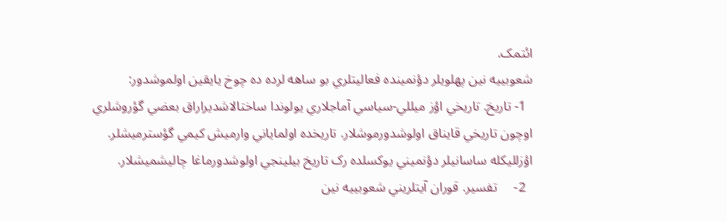ائتمک.
شعوبييه نین پهلویلر دؤنمینده فعاليتلري بو ساهه لرده ده چوخ يايقين اولموشدور:
  1- تاريخ. تاريخي اؤز ميللي-سياسي آماجلاري يولوندا ساختالاشديراراق بعضي گؤروشلري اوچون تاريخي قايناق اولوشدورموشلار. تاريخده اولمایاني وارميش کيمي گؤسترميشلر. اؤزلليکله ساسانيلر دؤنميني يوکسلده رک تاريخ بيلينجي اولوشدورماغا چاليشميشلار.
  2-     تفسير. قوران آيتلريني شعوبييه نين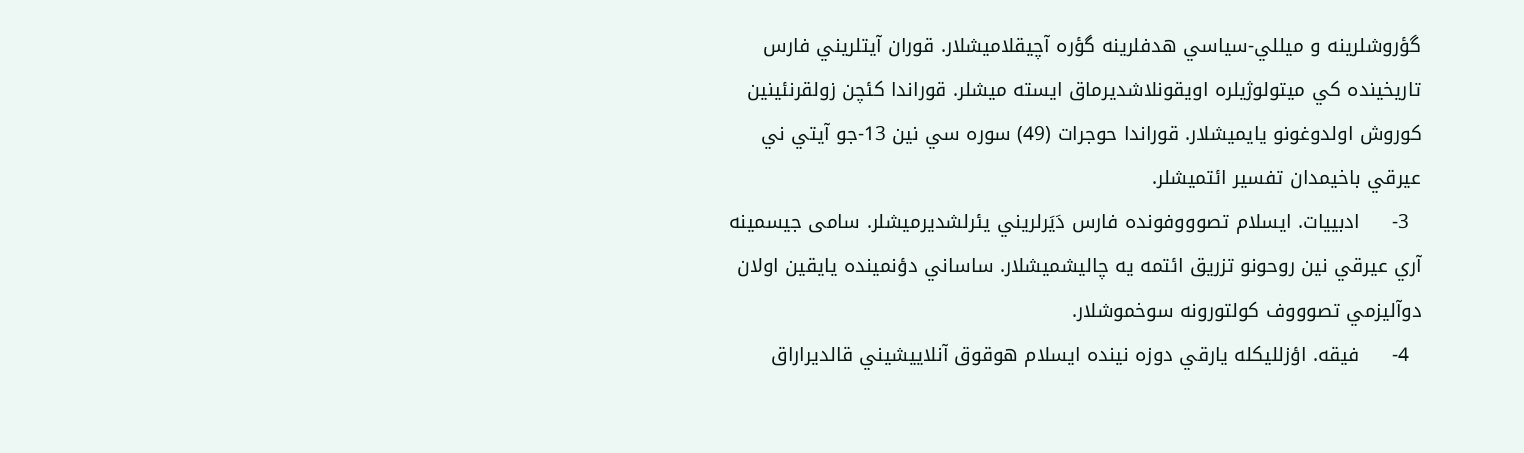گؤروشلرينه و ميللي-سياسي هدفلرينه گؤره آچيقلاميشلار. قوران آيتلريني فارس تاريخينده کي ميتولوژيلره اويقونلاشديرماق ايسته ميشلر. قوراندا کئچن زولقرنئينين کوروش اولدوغونو يايميشلار. قوراندا حوجرات (49) سوره سي نين 13-جو آيتي ني عيرقي باخيمدان تفسير ائتميشلر.
  3-     ادبييات. ايسلام تصوووفونده فارس دَيَرلريني يئرلشديرميشلر. سامی جيسمينه آري عيرقي نين روحونو تزريق ائتمه يه چاليشميشلار. ساساني دؤنمينده يايقين اولان دوآليزمي تصوووف کولتورونه سوخموشلار.
  4-     فيقه. اؤزلليکله يارقي دوزه نينده ايسلام هوقوق آنلاييشيني قالديراراق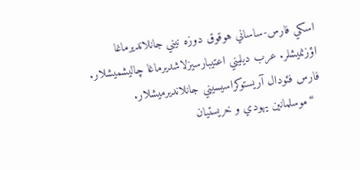اسکي فارس-ساساني هوقوق دوزه نيني جانلانديرماغا اؤزنميشلر. عرب ديليني اعتيبارسيزلاشديرماغا چاليشميشلار. فارس فئودال آريستوکراسيسيني جانلانديرميشلار.
  “موسلمانين يهودي و خريستيان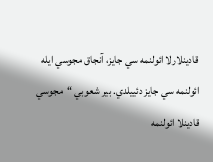قادينلارلا ائولنمه سي جايز، آنجاق مجوسي ايله ائولنمه سي جايز دئييلدي. بير شعوبي “مجوسي قادينلا ائولنمه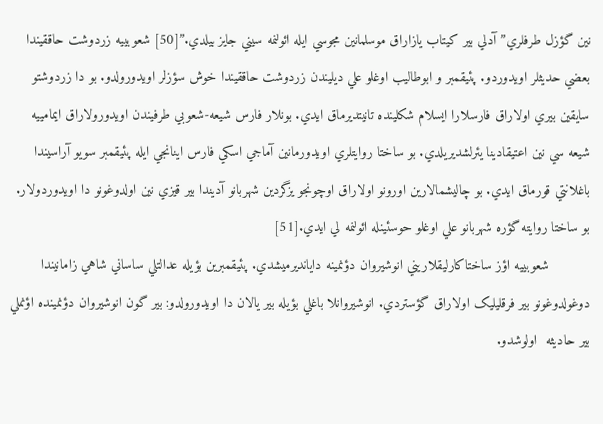نين گؤزل طرفلري” آدلي بير کيتاب يازاراق موسلمانين مجوسي ايله ائولنمه سيني جايز بيلدي.”[50] شعوبييه زردوشت حاققيندا بعضي حدیثلر اويدوردو. پئيقمبر و ابوطاليب اوغلو علي ديليندن زردوشت حاققيندا خوش سؤزلر اويدورولدو. بو دا زردوشتو سايقين بيري اولاراق فارسلارا ايسلام شکلينده تانيتديرماق ايدي. بونلار فارس شيعه-شعوبي طرفيندن اويدورولاراق ايمامييه شيعه سي نين اعتيقادينا يئرلشديريلدي. بو ساختا روايتلري اويدورمانين آماجي اسکي فارس اينانجي ايله پئيقمبر سويو آراسيندا باغلانتي قورماق ايدي. بو چاليشمالارين اورونو اولاراق اوچونجو يزگردين شهربانو آديندا بير قيزي نين اولدوغونو دا اويدوردولار. بو ساختا روايته گؤره شهربانو علي اوغلو حوسئينله ائولنمه لي ايدي.[51]
          شعوبييه اؤز ساختاکارليقلاريني انوشيروان دؤنمينه دايانديرميشدي. پئيقمبرين بؤيله عدالتلي ساساني شاهي زامانيندا دوغولدوغونو بير فرقليليک اولاراق گؤستردي. انوشيروانلا باغلي بؤيله بير يالان دا اويدورولدو: بير گون انوشيروان دؤنمينده اؤنملي بير حاديثه  اولوشدو.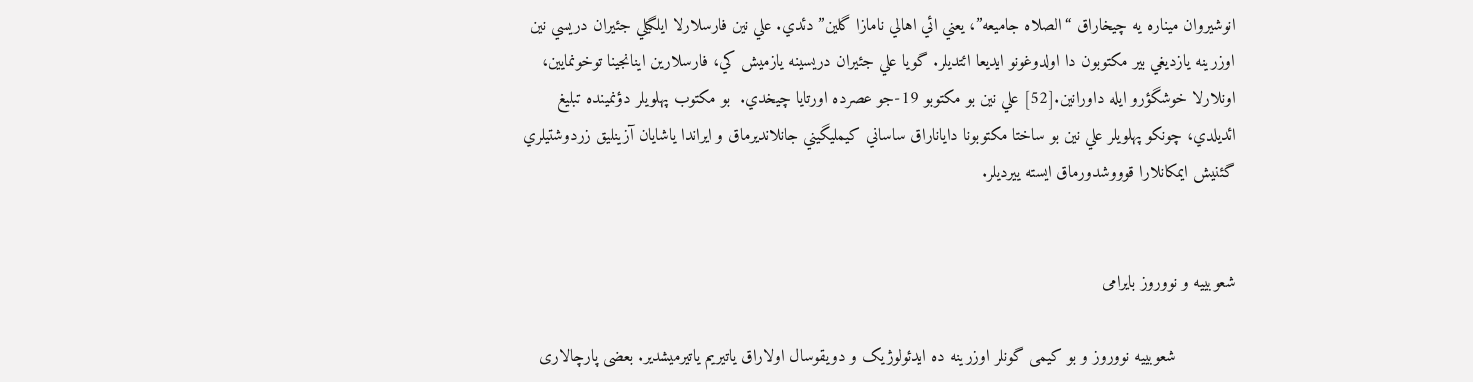انوشيروان ميناره يه چيخاراق “الصلاه جاميعه”، يعني ائي اهالي نامازا گلين” دئدي. علي نين فارسلارلا ايلگيلي جئيران دريسي نين اوزرينه يازديغي بير مکتوبون دا اولدوغونو ايديعا ائتديلر. گويا علي جئيران دريسينه يازميش کي، فارسلارين اينانجينا توخونمايين، اونلارلا خوشگؤرو ايله داورانين.[52] علي نين بو مکتوبو 19-جو عصرده اورتايا چيخدي.  بو مکتوب پهلويلر دؤنمينده تبليغ ائديلدي، چونکو پهلويلر علي نين بو ساختا مکتوبونا داياناراق ساساني کيمليگيني جانلانديرماق و ايراندا ياشايان آزينليق زردوشتيلري گئنيش ايمکانلارا قوووشدورماق ايسته ييرديلر.


شعوبییه و نووروز بایرامی

            شعوبییه نووروز و بو کیمی گونلر اوزرینه ده ایدئولوژیک و دویقوسال اولاراق یاتیریم یاتیرمیشدیر. بعضی پارچالاری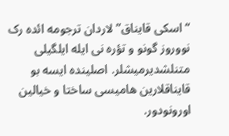“اسکی قایناق”لاردان ترجومه ائده رک نووروز گونو و تؤره نی ایله ایلگیلی متنلشدیرمیشلر. اصلینده ایسه بو قایناقلارین هامیسی ساختا و خیالین اورونودور.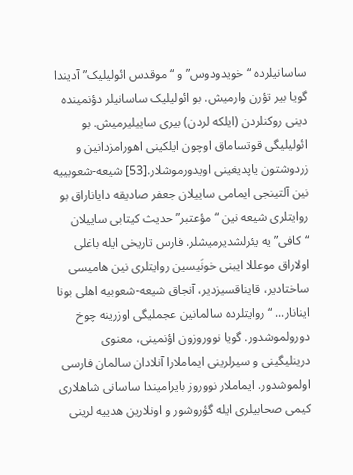ساسانیلرده “خویدودوس” و “موقدس ائولیلیک” آدیندا گویا بیر تؤرن وارمیش. بو ائولیلیک ساسانیلر دؤنمینده دینی روکنلردن (ایلکه لردن) بیری ساییلیرمیش. بو ائولیلیگی قوتساماق اوچون ایلکینی اهورامزدانین و زردوشتون یاپدیغینی اویدورموشلار.[53] شیعه-شعوبییه نین آلتینجی ایمامی ساییلان جعفر صادیقه دایاناراق بو روایتلری شیعه نین “مؤعتبر” حدیث کیتابی ساییلان “کافی”یه یئرلشدیرمیشلر. فارس تاریخی ایله باغلی اولاراق موعللا ایبنی خونَیسین روایتلری نین هامیسی ساختادیر، قایناقسیزدیر، آنجاق شیعه-شعوبیه اهلی بونا اینانار... “روایتلرده سالمانین عجملیگی اوزرینه چوخ دورولموشدور. گویا نووروزون اؤنمینی، معنوی درینلیگینی و سیرلرینی ایماملارا آنلادان سالمان فارسی اولموشدور. ایماملار نووروز بایرامیندا ساسانی شاهلاری کیمی صحابیلری ایله گؤروشور و اونلارین هدییه لرینی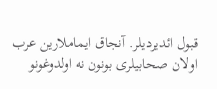قبول ائدیردیلر. آنجاق ایماملارین عرب اولان صحابیلری بونون نه اولدوغونو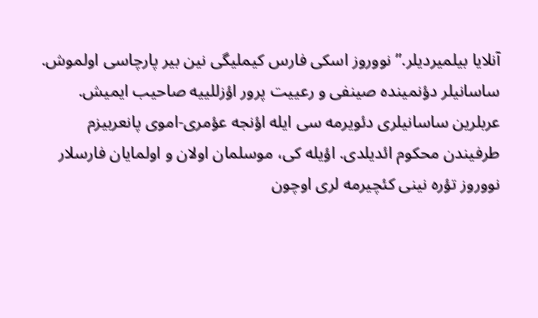آنلایا بیلمیردیلر.” نووروز اسکی فارس کیملیگی نین بیر پارچاسی اولموش. ساسانیلر دؤنمینده صینفی و رعییت پرور اؤزللییه صاحیب ایمیش. عربلرین ساسانیلری دئویرمه سی ایله اؤنجه عؤمری-اموی پانعربیزم طرفیندن محکوم ائدیلدی. اؤیله کی، موسلمان اولان و اولمایان فارسلار نووروز تؤره نینی کئچیرمه لری اوچون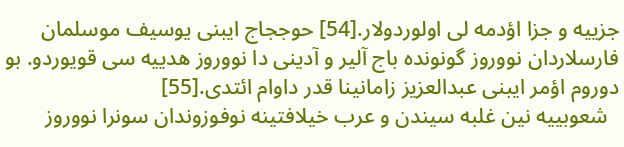جزییه و جزا اؤدمه لی اولوردولار.[54] حوججاج ایبنی یوسیف موسلمان فارسلاردان نووروز گونونده باج آلیر و آدینی دا نووروز هدییه سی قویوردو. بو دوروم اؤمر ایبنی عبدالعزیز زامانینا قدر داوام ائتدی.[55]
  شعوبییه نین غلبه سیندن و عرب خیلافتینه نوفوزوندان سونرا نووروز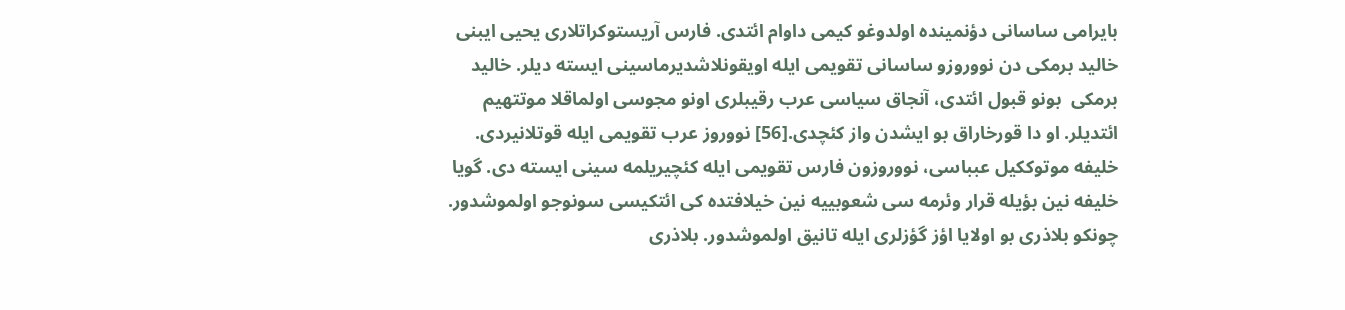بایرامی ساسانی دؤنمینده اولدوغو کیمی داوام ائتدی. فارس آریستوکراتلاری یحیی ایبنی خالید برمکی دن نووروزو ساسانی تقویمی ایله اویقونلاشدیرماسینی ایسته دیلر. خالید برمکی  بونو قبول ائتدی، آنجاق سیاسی عرب رقیبلری اونو مجوسی اولماقلا موتتهیم ائتدیلر. او دا قورخاراق بو ایشدن واز کئچدی.[56] نووروز عرب تقویمی ایله قوتلانیردی. خلیفه موتوککیل عبباسی، نووروزون فارس تقویمی ایله کئچیریلمه سینی ایسته دی. گویا خلیفه نین بؤیله قرار وئرمه سی شعوبییه نین خیلافتده کی ائتکیسی سونوجو اولموشدور. چونکو بلاذری بو اولایا اؤز گؤزلری ایله تانیق اولموشدور. بلاذری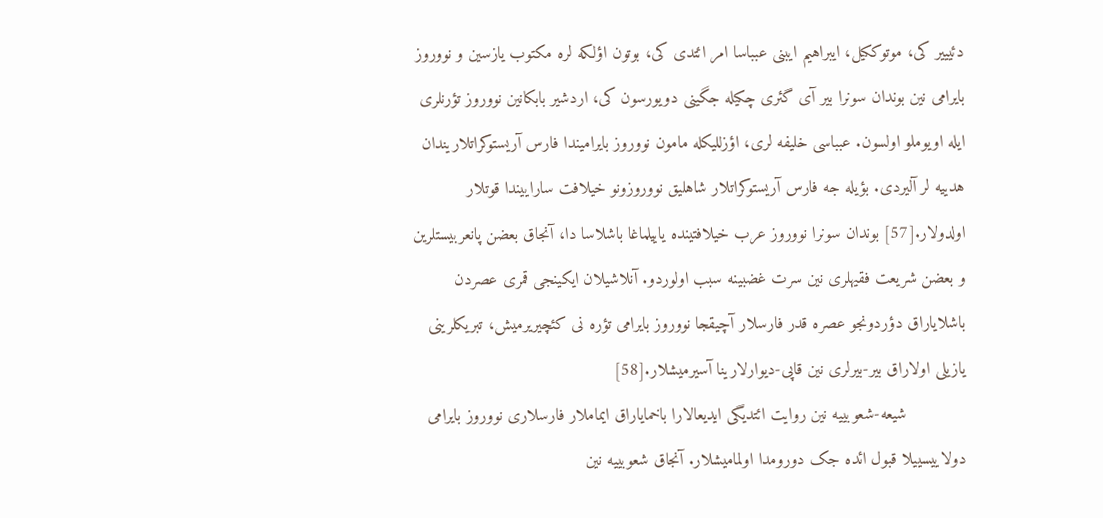دئیییر کی، موتوککیل، ایبراهیم ایبنی عبباسا امر ائتدی کی، بوتون اؤلکه لره مکتوب یازسین و نووروز بایرامی نین بوندان سونرا بیر آی گئری چکیله جگینی دویورسون کی، اردشیر بابکانین نووروز تؤرنلری ایله اویوملو اولسون. عبباسی خلیفه لری، اؤزللیکله مامون نووروز بایرامیندا فارس آریستوکراتلاریندان هدییه لر آلیردی. بؤیله جه فارس آریستوکراتلار شاهلیق نووروزونو خیلافت ساراییندا قوتلار اولدولار.[57] بوندان سونرا نووروز عرب خیلافتینده یاییلماغا باشلاسا دا، آنجاق بعضن پانعربیستلرین و بعضن شریعت فقیهلری نین سرت غضبینه سبب اولوردو. آنلاشیلان ایکینجی قمری عصردن باشلایاراق دؤردونجو عصره قدر فارسلار آچیقجا نووروز بایرامی تؤره نی کئچیریرمیش، تبریکلرینی یازیلی اولاراق بیر-بیرلری نین قاپی-دیوارلارینا آسیرمیشلار.[58]
            شیعه-شعوبییه نین روایت ائتدیگی ایدیعالارا باخمایاراق ایماملار فارسلاری نووروز بایرامی دولاییسییلا قبول ائده جک دورومدا اولمامیشلار. آنجاق شعوبییه نین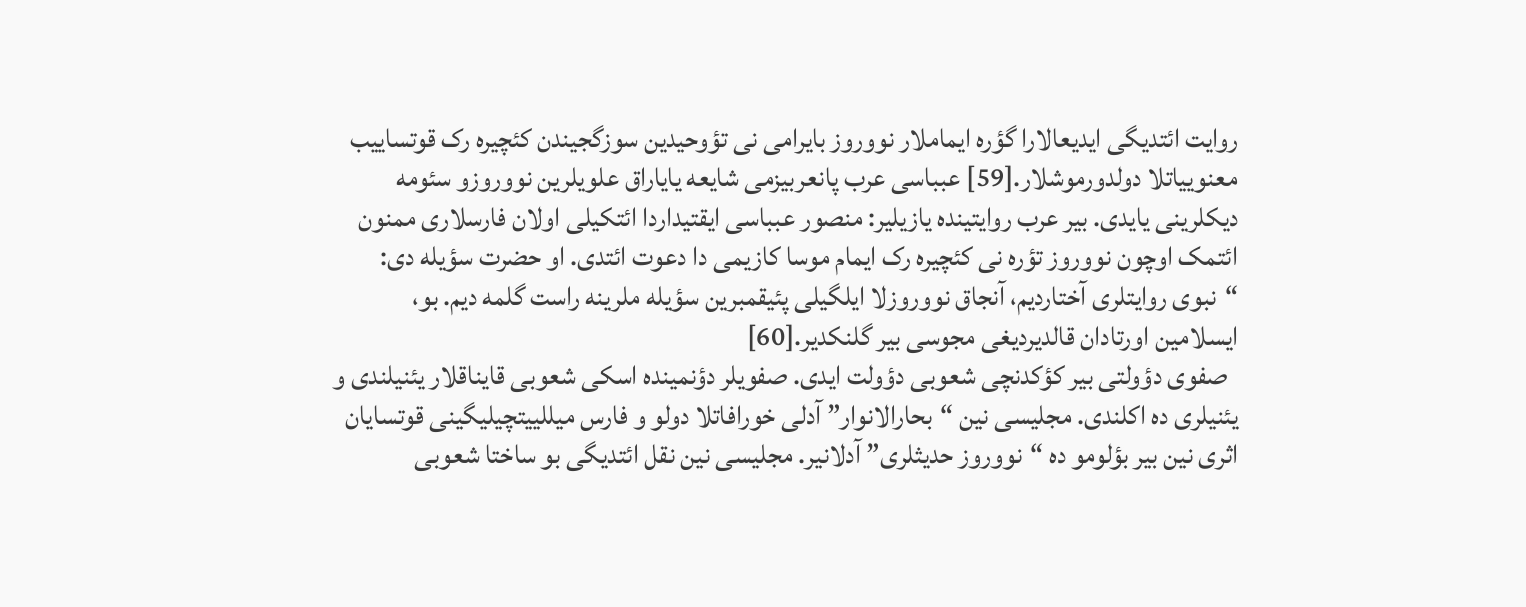روایت ائتدیگی ایدیعالارا گؤره ایماملار نووروز بایرامی نی تؤوحیدین سوزگجیندن کئچیره رک قوتساییب معنوییاتلا دولدورموشلار.[59] عبباسی عرب پانعربیزمی شایعه یایاراق علویلرین نووروزو سئومه دیکلرینی یایدی. بیر عرب روایتینده یازیلیر: منصور عبباسی ایقتیداردا ائتکیلی اولان فارسلاری ممنون ائتمک اوچون نووروز تؤره نی کئچیره رک ایمام موسا کازیمی دا دعوت ائتدی. او حضرت سؤیله دی: “نبوی روایتلری آختاردیم، آنجاق نووروزلا ایلگیلی پئیقمبرین سؤیله ملرینه راست گلمه دیم. بو، ایسلامین اورتادان قالدیردیغی مجوسی بیر گلنکدیر.[60]
  صفوی دؤولتی بیر کؤکدنچی شعوبی دؤولت ایدی. صفویلر دؤنمینده اسکی شعوبی قایناقلار یئنیلندی و یئنیلری ده اکلندی. مجلیسی نین “بحارالانوار” آدلی خورافاتلا دولو و فارس میللییتچیلیگینی قوتسایان اثری نین بیر بؤلومو ده “نووروز حدیثلری” آدلانیر. مجلیسی نین نقل ائتدیگی بو ساختا شعوبی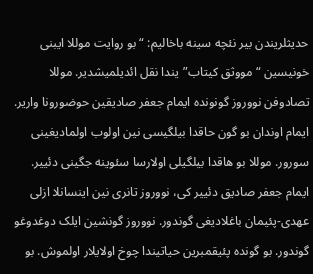حدیثلریندن بیر نئچه سینه باخالیم: “بو روایت موللا ایبنی خونیسین “مووثق کیتاب”یندا نقل ائدیلمیشدیر. موللا تصادوفن نووروز گونونده ایمام جعفر صادیقین حوضورونا واریر. ایمام اوندان بو گون حاقدا بیلگیسی نین اولوب اولمادیغینی سورور. موللا بو هاقدا بیلگیلی اولارسا سئوینه جگینی دئییر. ایمام جعفر صادیق دئییر کی، نووروز تانری نین اینسانلا ازلی عهدی-پئیمان باغلادیغی گوندور. نووروز گونشین ایلک دوغدوغو گوندور. بو گونده پئیقمبرین حیاتیندا چوخ اولایلار اولموش. بو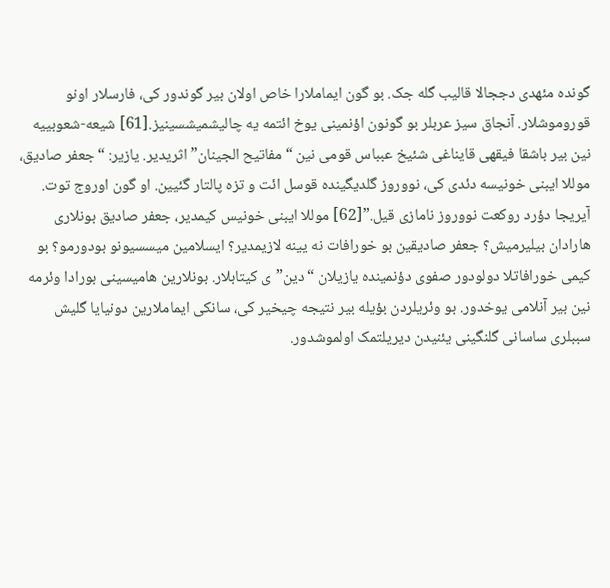گونده مئهدی دججالا قالیب گله جک. بو گون ایماملارا خاص اولان بیر گوندور کی، فارسلار اونو قوروموشلار. آنجاق سیز عربلر بو گونون اؤنمینی یوخ ائتمه یه چالیشمیشسینیز.[61] شیعه-شعوبییه نین بیر باشقا فیقهی قایناغی شئیخ عبباس قومی نین “مفاتیح الجینان” اثریدیر. یازیر: “جعفر صادیق، موللا ایبنی خونیسه دئدی کی، نووروز گلدیگینده قوسل ائت و تزه پالتار گئیین. او گون اوروج توت. آیریجا دؤرد روکعت نووروز نامازی قیل.”[62] موللا ایبنی خونیس کیمدیر، جعفر صادیق بونلاری هارادان بیلیرمیش؟ جعفر صادیقین بو خورافات نه یینه لازیمدیر؟ ایسلامین میسسیونو بودورمو؟ بو کیمی خورافاتلا دولودور صفوی دؤنمینده یازیلان “دین”ی کیتابلار. بونلارین هامیسینی بورادا وئرمه نین بیر آنلامی یوخدور. بو وئریلردن بؤیله بیر نتیجه چیخیر کی، سانکی ایماملارین دونیایا گلیش سببلری ساسانی گلنگینی یئنیدن دیریلتمک اولموشدور.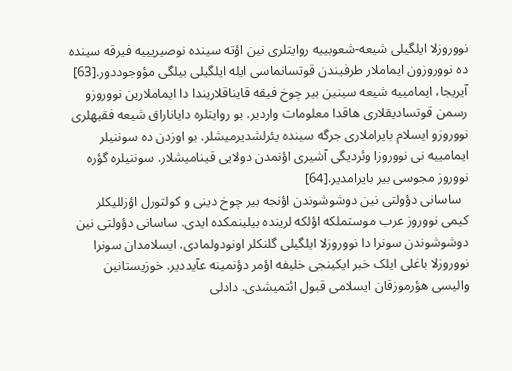نووروزلا ایلگیلی شیعه-شعوبییه روایتلری نین اؤته سینده نوصیریییه فیرقه سینده ده نووروزون ایماملار طرفیندن قوتسانماسی ایله ایلگیلی بیلگی مؤوجوددور.[63] آیریجا، ایمامییه شیعه سینین بیر چوخ فیقه قایناقلاریندا دا ایماملارین نووروزو رسمن قوتسادیقلاری هاقدا معلومات واردیر. بو روایتلره دایاناراق شیعه فقیهلری نووروزو ایسلام بایراملاری جرگه سینده یئرلشدیرمیشلر. بو اوزدن ده سوننیلر ایمامییه نی نووروزا وئردیگی آشیری اؤنمدن دولایی قینامیشلار. سوننیلره گؤره نووروز مجوسی بیر بایرامدیر.[64]
  ساسانی دؤولتی نین دوشوشوندن اؤنجه بیر چوخ دینی و کولتورل اؤزللیکلر کیمی نووروز عرب موستملکه اؤلکه لرینده بیلینمکده ایدی. ساسانی دؤولتی نین دوشوشوندن سونرا دا نووروزلا ایلگیلی گلنکلر اونودولمادی. ایسلامدان سونرا نووروزلا باغلی ایلک خبر ایکینجی خلیفه اؤمر دؤنمینه عآیددیر. خوزیستانین والیسی هؤرموزقان ایسلامی قبول ائتمیشدی. دادلی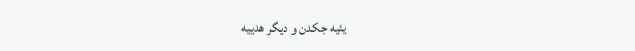یئیه جکدن و دیگر هدییه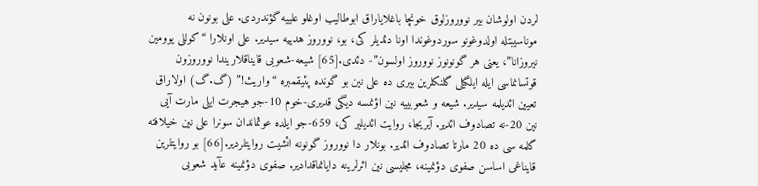لردن اولوشان بیر نووروزلوق خونچا باغلایاراق ابوطالیب اوغلو علییه گؤندردی. علی بونون نه موناسیبتله اولدوغونو سوردوغوندا اونا دئدیلر کی، بو، نووروز هدییه سیدیر. علی اونلارا “کوللی یوومین نیروزانا”، یعنی هر گونونوز نووروز اولسون”- دئدی.[65] شیعه-شعوبی قایناقلاریندا نووروزون قوتسانماسی ایله ایلگیلی گلنکلرین بیری ده علی نین بو گونده پئیقمبره “واریث!” (گ.گ) اولاراق تعیین ائدیلمه سیدیر. شیعه و شعوبییه نین اؤنمسه دیگی قدیری-خوم 10-جو هیجرت ایلی مارت آیی نین 20-نه تصادوف ائدیر. آیریجا، روایت ائدیلیر کی، 659-جو ایلده عوثماندان سونرا علی نین خیلافته گلمه سی ده 20 مارتا تصادوف ائدیر. بونلار دا نووروز گونونه ائشیت روایتلردیر.[66] بو روایتلرین قایناغی اساسن صفوی دؤنمینه، مجلیسی نین اثرلرینه دایانماقدادیر. صفوی دؤنمینه عآید شعوبی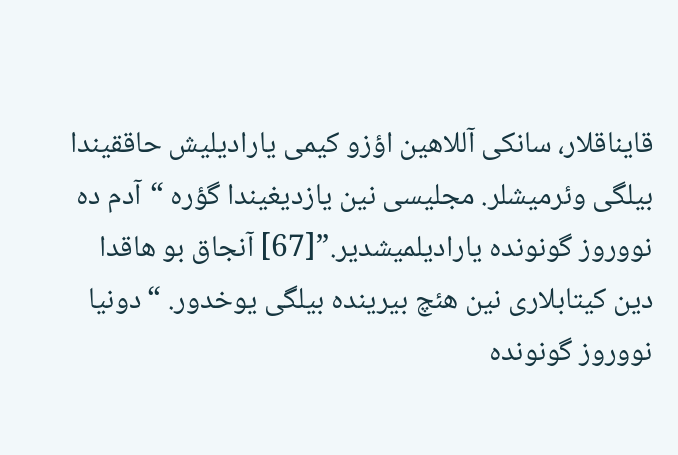قایناقلار، سانکی آللاهین اؤزو کیمی یارادیلیش حاققیندا بیلگی وئرمیشلر. مجلیسی نین یازدیغیندا گؤره “آدم ده نووروز گونونده یارادیلمیشدیر.”[67] آنجاق بو هاقدا دین کیتابلاری نین هئچ بیرینده بیلگی یوخدور. “دونیا نووروز گونونده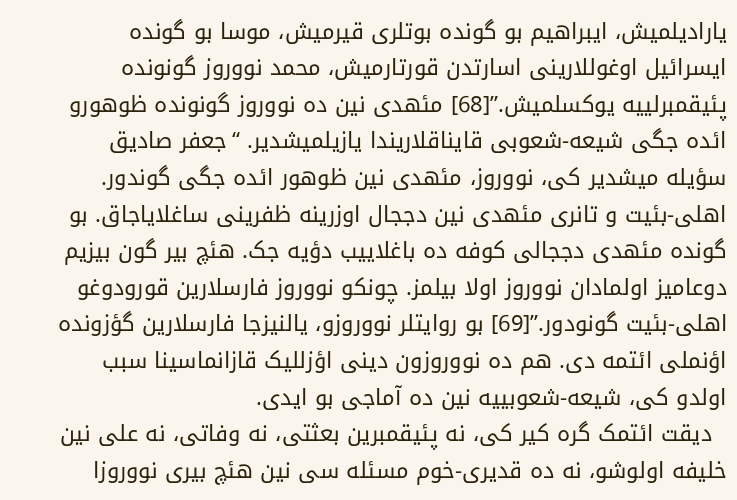یارادیلمیش، ایبراهیم بو گونده بوتلری قیرمیش، موسا بو گونده ایسرائیل اوغوللارینی اسارتدن قورتارمیش، محمد نووروز گونونده پئیقمبرلییه یوکسلمیش.”[68] مئهدی نین ده نووروز گونونده ظوهورو ائده جگی شیعه-شعوبی قایناقلاریندا یازیلمیشدیر. “جعفر صادیق سؤیله میشدیر کی، نووروز، مئهدی نین ظوهور ائده جگی گوندور. اهلی-بئیت و تانری مئهدی نین دججال اوزرینه ظفرینی ساغلایاجاق. بو گونده مئهدی دججالی کوفه ده باغلاییب دؤیه جک. هئچ بیر گون بیزیم دوعامیز اولمادان نووروز اولا بیلمز. چونکو نووروز فارسلارین قورودوغو اهلی-بئیت گونودور.”[69] بو روایتلر نووروزو، یالنیزجا فارسلارین گؤزونده اؤنملی ائتمه دی. هم ده نووروزون دینی اؤزللیک قازانماسینا سبب اولدو کی، شیعه-شعوبییه نین ده آماجی بو ایدی.
  دیقت ائتمک گره کیر کی، نه پئیقمبرین بعثتی، نه وفاتی، نه علی نین خلیفه اولوشو، نه ده قدیری-خوم مسئله سی نین هئچ بیری نووروزا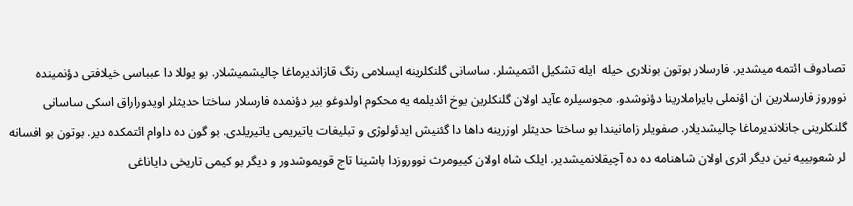تصادوف ائتمه میشدیر. فارسلار بوتون بونلاری حیله  ایله تشکیل ائتمیشلر. ساسانی گلنکلرینه ایسلامی رنگ قازاندیرماغا چالیشمیشلار. بو یوللا دا عبباسی خیلافتی دؤنمینده نووروز فارسلارین ان اؤنملی بایراملارینا دؤنوشدو. مجوسیلره عآید اولان گلنکلرین یوخ ائدیلمه یه محکوم اولدوغو بیر دؤنمده فارسلار ساختا حدیثلر اویدوراراق اسکی ساسانی گلنکلرینی جانلاندیرماغا چالیشدیلار. صفویلر زامانیندا بو ساختا حدیثلر اوزرینه داها دا گئنیش ایدئولوژی و تبلیغات یاتیریمی یاتیریلدی. بو گون ده داوام ائتمکده دیر. بوتون بو افسانه لر شعوبییه نین دیگر اثری اولان شاهنامه ده ده آچیقلانمیشدیر. ایلک شاه اولان کییومرث نووروزدا باشینا تاج قویموشدور و دیگر بو کیمی تاریخی دایاناغی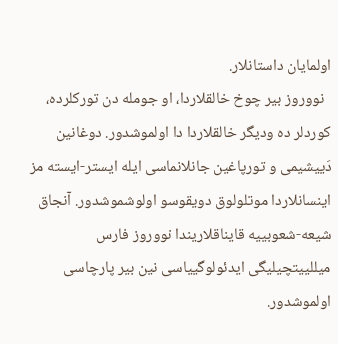اولمایان داستانلار.
  نووروز بیر چوخ خالقلاردا، او جومله دن تورکلرده، کوردلر ده ودیگر خالقلاردا دا اولموشدور. دوغانین دَییشیمی و تورپاغین جانلانماسی ایله ایستر-ایسته مز اینسانلاردا موتلولوق دویقوسو اولوشموشدور. آنجاق شیعه-شعوبییه قایناقلاریندا نووروز فارس میللییتچیلیگی ایدئولوگییاسی نین بیر پارچاسی اولموشدور.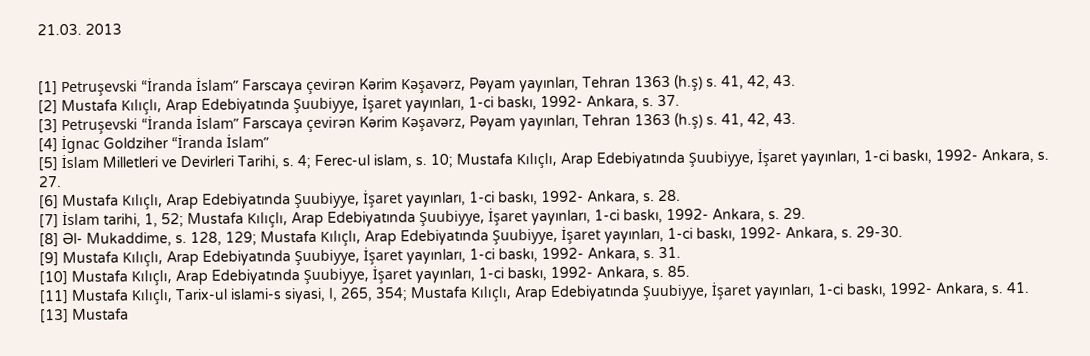21.03. 2013


[1] Petruşevski “İranda İslam” Farscaya çevirən Kərim Kəşavərz, Pəyam yayınları, Tehran 1363 (h.ş) s. 41, 42, 43.
[2] Mustafa Kılıçlı, Arap Edebiyatında Şuubiyye, İşaret yayınları, 1-ci baskı, 1992- Ankara, s. 37.
[3] Petruşevski “İranda İslam” Farscaya çevirən Kərim Kəşavərz, Pəyam yayınları, Tehran 1363 (h.ş) s. 41, 42, 43.
[4] İgnac Goldziher “İranda İslam”
[5] İslam Milletleri ve Devirleri Tarihi, s. 4; Ferec-ul islam, s. 10; Mustafa Kılıçlı, Arap Edebiyatında Şuubiyye, İşaret yayınları, 1-ci baskı, 1992- Ankara, s. 27.
[6] Mustafa Kılıçlı, Arap Edebiyatında Şuubiyye, İşaret yayınları, 1-ci baskı, 1992- Ankara, s. 28.
[7] İslam tarihi, 1, 52; Mustafa Kılıçlı, Arap Edebiyatında Şuubiyye, İşaret yayınları, 1-ci baskı, 1992- Ankara, s. 29.
[8] Əl- Mukaddime, s. 128, 129; Mustafa Kılıçlı, Arap Edebiyatında Şuubiyye, İşaret yayınları, 1-ci baskı, 1992- Ankara, s. 29-30.
[9] Mustafa Kılıçlı, Arap Edebiyatında Şuubiyye, İşaret yayınları, 1-ci baskı, 1992- Ankara, s. 31.
[10] Mustafa Kılıçlı, Arap Edebiyatında Şuubiyye, İşaret yayınları, 1-ci baskı, 1992- Ankara, s. 85.
[11] Mustafa Kılıçlı, Tarix-ul islami-s siyasi, I, 265, 354; Mustafa Kılıçlı, Arap Edebiyatında Şuubiyye, İşaret yayınları, 1-ci baskı, 1992- Ankara, s. 41.
[13] Mustafa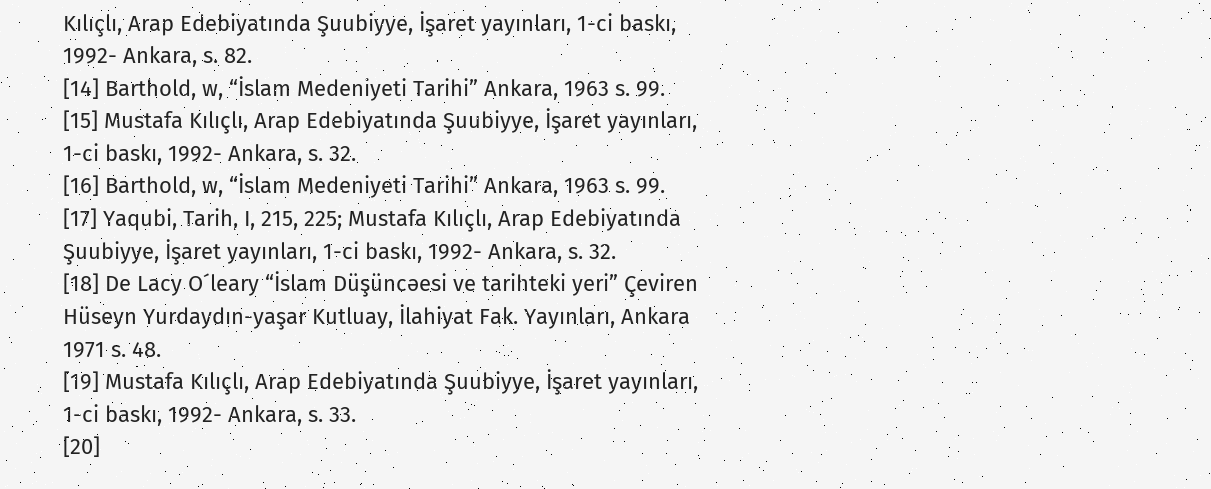Kılıçlı, Arap Edebiyatında Şuubiyye, İşaret yayınları, 1-ci baskı, 1992- Ankara, s. 82.
[14] Barthold, w, “İslam Medeniyeti Tarihi” Ankara, 1963 s. 99.
[15] Mustafa Kılıçlı, Arap Edebiyatında Şuubiyye, İşaret yayınları, 1-ci baskı, 1992- Ankara, s. 32.
[16] Barthold, w, “İslam Medeniyeti Tarihi” Ankara, 1963 s. 99.
[17] Yaqubi, Tarih, I, 215, 225; Mustafa Kılıçlı, Arap Edebiyatında Şuubiyye, İşaret yayınları, 1-ci baskı, 1992- Ankara, s. 32.
[18] De Lacy O´leary “İslam Düşüncəesi ve tarihteki yeri” Çeviren Hüseyn Yurdaydın-yaşar Kutluay, İlahiyat Fak. Yayınları, Ankara 1971 s. 48.
[19] Mustafa Kılıçlı, Arap Edebiyatında Şuubiyye, İşaret yayınları, 1-ci baskı, 1992- Ankara, s. 33.
[20]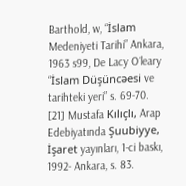Barthold, w, “İslam Medeniyeti Tarihi” Ankara, 1963 s99, De Lacy O´leary “İslam Düşüncəesi ve tarihteki yeri” s. 69-70.
[21] Mustafa Kılıçlı, Arap Edebiyatında Şuubiyye, İşaret yayınları, 1-ci baskı, 1992- Ankara, s. 83.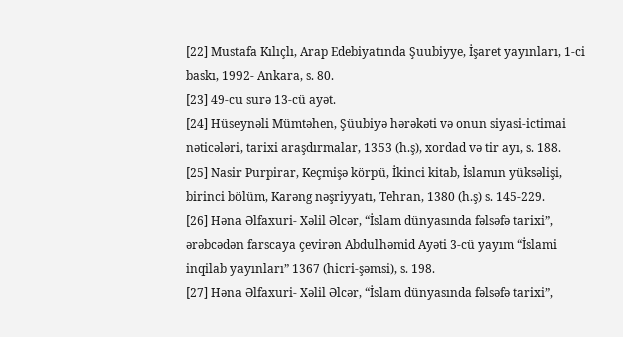[22] Mustafa Kılıçlı, Arap Edebiyatında Şuubiyye, İşaret yayınları, 1-ci baskı, 1992- Ankara, s. 80.
[23] 49-cu surə 13-cü ayət.
[24] Hüseynəli Mümtəhen, Şüubiyə hərəkəti və onun siyasi-ictimai nəticələri, tarixi araşdırmalar, 1353 (h.ş), xordad və tir ayı, s. 188.
[25] Nasir Purpirar, Keçmişə körpü, İkinci kitab, İslamın yüksəlişi, birinci bölüm, Karəng nəşriyyatı, Tehran, 1380 (h.ş) s. 145-229.
[26] Həna Əlfaxuri- Xəlil Əlcər, “İslam dünyasında fəlsəfə tarixi”, ərəbcədən farscaya çevirən Abdulhəmid Ayəti 3-cü yayım “İslami inqilab yayınları” 1367 (hicri-şəmsi), s. 198.
[27] Həna Əlfaxuri- Xəlil Əlcər, “İslam dünyasında fəlsəfə tarixi”,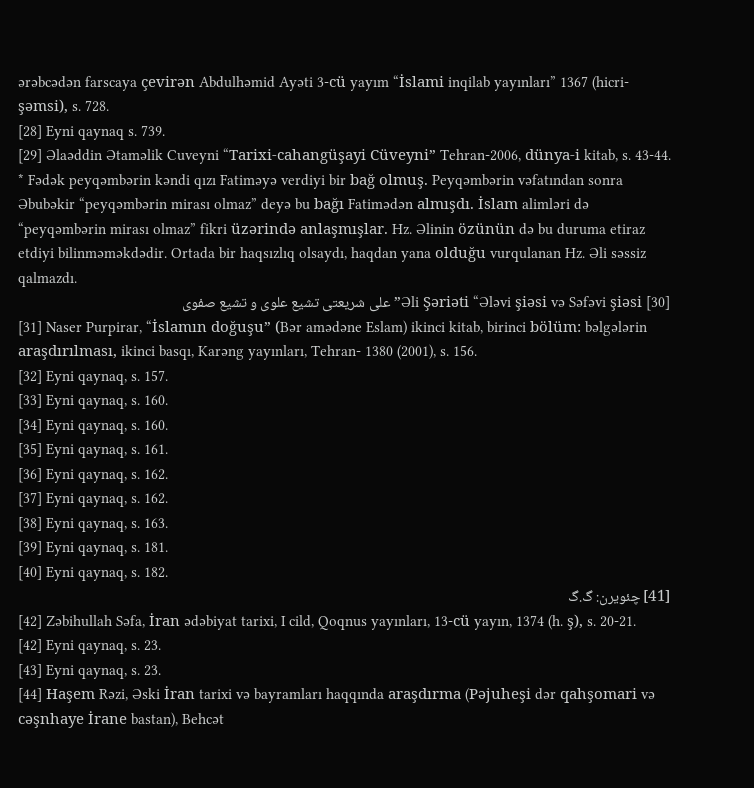ərəbcədən farscaya çevirən Abdulhəmid Ayəti 3-cü yayım “İslami inqilab yayınları” 1367 (hicri-şəmsi), s. 728.
[28] Eyni qaynaq s. 739.
[29] Əlaəddin Ətaməlik Cuveyni “Tarixi-cahangüşayi Cüveyni” Tehran-2006, dünya-i kitab, s. 43-44.
* Fədək peyqəmbərin kəndi qızı Fatiməyə verdiyi bir bağ olmuş. Peyqəmbərin vəfatından sonra Əbubəkir “peyqəmbərin mirası olmaz” deyə bu bağı Fatimədən almışdı. İslam alimləri də “peyqəmbərin mirası olmaz” fikri üzərində anlaşmışlar. Hz. Əlinin özünün də bu duruma etiraz etdiyi bilinməməkdədir. Ortada bir haqsızlıq olsaydı, haqdan yana olduğu vurqulanan Hz. Əli səssiz qalmazdı.
[30] Əli Şəriəti “Ələvi şiəsi və Səfəvi şiəsi” علی شریعتی تشیع علوی و تشیع صفوی
[31] Naser Purpirar, “İslamın doğuşu” (Bər amədəne Eslam) ikinci kitab, birinci bölüm: bəlgələrin araşdırılması, ikinci basqı, Karəng yayınları, Tehran- 1380 (2001), s. 156.
[32] Eyni qaynaq, s. 157.
[33] Eyni qaynaq, s. 160.
[34] Eyni qaynaq, s. 160.
[35] Eyni qaynaq, s. 161.
[36] Eyni qaynaq, s. 162.
[37] Eyni qaynaq, s. 162.
[38] Eyni qaynaq, s. 163.
[39] Eyni qaynaq, s. 181.
[40] Eyni qaynaq, s. 182.
[41] چئویرن: گ.گ
[42] Zəbihullah Səfa, İran ədəbiyat tarixi, I cild, Qoqnus yayınları, 13-cü yayın, 1374 (h. ş), s. 20-21.
[42] Eyni qaynaq, s. 23.
[43] Eyni qaynaq, s. 23.
[44] Haşem Rəzi, Əski İran tarixi və bayramları haqqında araşdırma (Pəjuheşi dər qahşomari və cəşnhaye İrane bastan), Behcət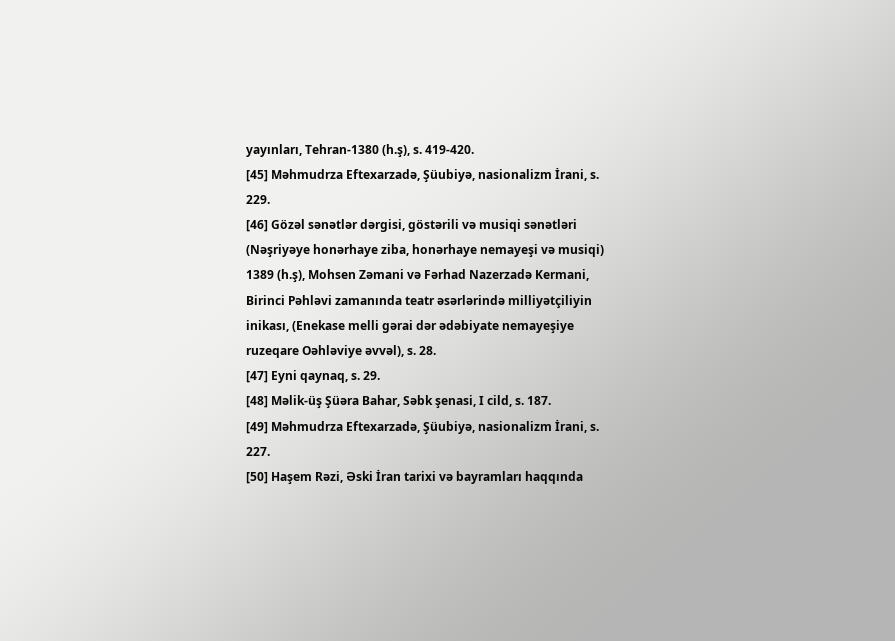yayınları, Tehran-1380 (h.ş), s. 419-420.
[45] Məhmudrza Eftexarzadə, Şüubiyə, nasionalizm İrani, s. 229.
[46] Gözəl sənətlər dərgisi, göstərili və musiqi sənətləri (Nəşriyəye honərhaye ziba, honərhaye nemayeşi və musiqi) 1389 (h.ş), Mohsen Zəmani və Fərhad Nazerzadə Kermani, Birinci Pəhləvi zamanında teatr əsərlərində milliyətçiliyin inikası, (Enekase melli gərai dər ədəbiyate nemayeşiye ruzeqare Oəhləviye əvvəl), s. 28.
[47] Eyni qaynaq, s. 29.
[48] Məlik-üş Şüəra Bahar, Səbk şenasi, I cild, s. 187.
[49] Məhmudrza Eftexarzadə, Şüubiyə, nasionalizm İrani, s. 227.
[50] Haşem Rəzi, Əski İran tarixi və bayramları haqqında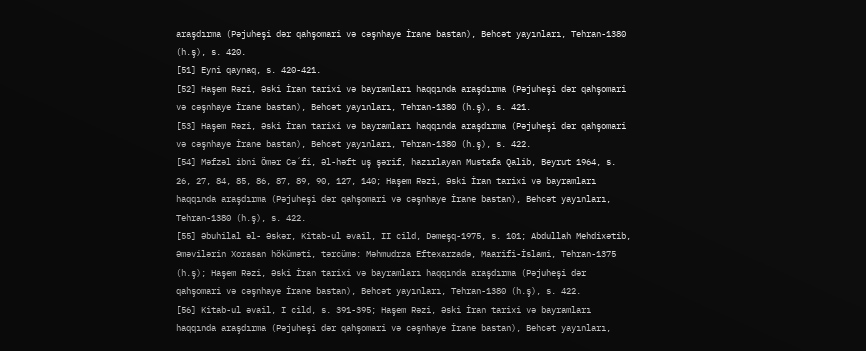araşdırma (Pəjuheşi dər qahşomari və cəşnhaye İrane bastan), Behcət yayınları, Tehran-1380 (h.ş), s. 420.
[51] Eyni qaynaq, s. 420-421.
[52] Haşem Rəzi, Əski İran tarixi və bayramları haqqında araşdırma (Pəjuheşi dər qahşomari və cəşnhaye İrane bastan), Behcət yayınları, Tehran-1380 (h.ş), s. 421.
[53] Haşem Rəzi, Əski İran tarixi və bayramları haqqında araşdırma (Pəjuheşi dər qahşomari və cəşnhaye İrane bastan), Behcət yayınları, Tehran-1380 (h.ş), s. 422.
[54] Məfzəl ibni Ömər Cə´fi, Əl-həft uş şərif, hazırlayan Mustafa Qalib, Beyrut 1964, s. 26, 27, 84, 85, 86, 87, 89, 90, 127, 140; Haşem Rəzi, Əski İran tarixi və bayramları haqqında araşdırma (Pəjuheşi dər qahşomari və cəşnhaye İrane bastan), Behcət yayınları, Tehran-1380 (h.ş), s. 422.
[55] Əbuhilal əl- Əskər, Kitab-ul əvail, II cild, Dəmeşq-1975, s. 101; Abdullah Mehdixətib, Əməvilərin Xorasan höküməti, tərcümə: Məhmudrza Eftexarzadə, Maarifi-İslami, Tehran-1375 (h.ş); Haşem Rəzi, Əski İran tarixi və bayramları haqqında araşdırma (Pəjuheşi dər qahşomari və cəşnhaye İrane bastan), Behcət yayınları, Tehran-1380 (h.ş), s. 422.
[56] Kitab-ul əvail, I cild, s. 391-395; Haşem Rəzi, Əski İran tarixi və bayramları haqqında araşdırma (Pəjuheşi dər qahşomari və cəşnhaye İrane bastan), Behcət yayınları,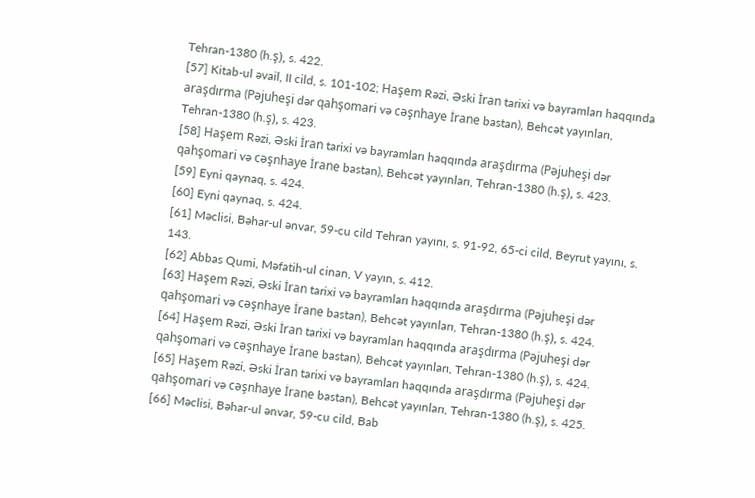Tehran-1380 (h.ş), s. 422.
[57] Kitab-ul əvail, II cild, s. 101-102; Haşem Rəzi, Əski İran tarixi və bayramları haqqında araşdırma (Pəjuheşi dər qahşomari və cəşnhaye İrane bastan), Behcət yayınları, Tehran-1380 (h.ş), s. 423.
[58] Haşem Rəzi, Əski İran tarixi və bayramları haqqında araşdırma (Pəjuheşi dər qahşomari və cəşnhaye İrane bastan), Behcət yayınları, Tehran-1380 (h.ş), s. 423.
[59] Eyni qaynaq, s. 424.
[60] Eyni qaynaq, s. 424.
[61] Məclisi, Bəhar-ul ənvar, 59-cu cild Tehran yayını, s. 91-92, 65-ci cild, Beyrut yayını, s. 143.
[62] Abbas Qumi, Məfatih-ul cinan, V yayın, s. 412.
[63] Haşem Rəzi, Əski İran tarixi və bayramları haqqında araşdırma (Pəjuheşi dər qahşomari və cəşnhaye İrane bastan), Behcət yayınları, Tehran-1380 (h.ş), s. 424.
[64] Haşem Rəzi, Əski İran tarixi və bayramları haqqında araşdırma (Pəjuheşi dər qahşomari və cəşnhaye İrane bastan), Behcət yayınları, Tehran-1380 (h.ş), s. 424.
[65] Haşem Rəzi, Əski İran tarixi və bayramları haqqında araşdırma (Pəjuheşi dər qahşomari və cəşnhaye İrane bastan), Behcət yayınları, Tehran-1380 (h.ş), s. 425.
[66] Məclisi, Bəhar-ul ənvar, 59-cu cild, Bab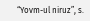“Yovm-ul niruz”, s.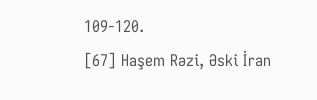109-120.
[67] Haşem Rəzi, Əski İran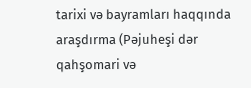tarixi və bayramları haqqında araşdırma (Pəjuheşi dər qahşomari və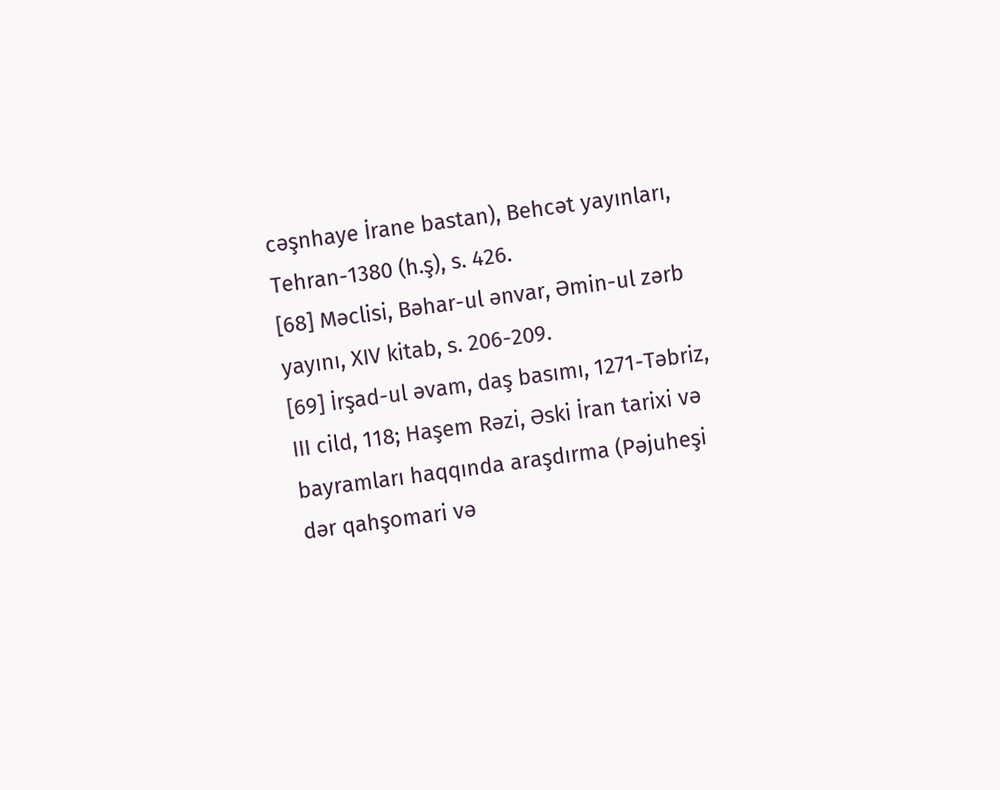cəşnhaye İrane bastan), Behcət yayınları, Tehran-1380 (h.ş), s. 426.
[68] Məclisi, Bəhar-ul ənvar, Əmin-ul zərb yayını, XIV kitab, s. 206-209.
[69] İrşad-ul əvam, daş basımı, 1271-Təbriz, III cild, 118; Haşem Rəzi, Əski İran tarixi və bayramları haqqında araşdırma (Pəjuheşi dər qahşomari və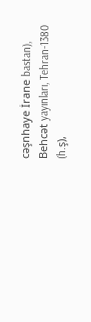cəşnhaye İrane bastan), Behcət yayınları, Tehran-1380 (h.ş),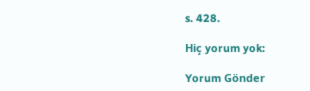s. 428.

Hiç yorum yok:

Yorum Gönder